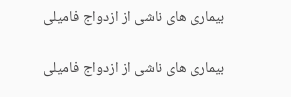بیماری های ناشی از ازدواج فامیلی

بیماری های ناشی از ازدواج فامیلی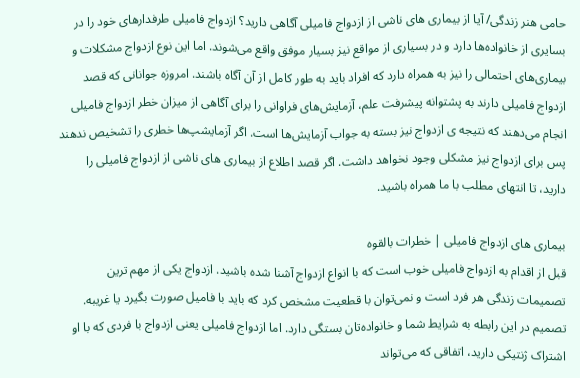حامی هنر زندگی/ آیا از بیماری های ناشی از ازدواج فامیلی آگاهی دارید؟ ازدواج فامیلی طرفدارهای خود را در بسایری از خانواده‌ها دارد و در بسیاری از مواقع نیز بسیار موفق واقع می‌شوند. اما این نوع ازدواج مشکلات و بیماری‌های احتمالی را نیز به همراه دارد که افراد باید به طور کامل از آن آگاه باشند. امروزه جوانانی که قصد ازدواج فامیلی دارند به پشتوانه پیشرفت علم، آزمایش‌های فراوانی را برای آگاهی از میزان خطر ازدواج فامیلی انجام می‌دهند که نتیجه ی ازدواج نیز بسته به جواب آزمایش‌ها است. اگر آزمایشپ‌ها خطری را تشخیص ندهند پس برای ازدواج نیز مشکلی وجود نخواهد داشت. اگر قصد اطلاع از بیماری های ناشی از ازدواج فامیلی را دارید، تا انتهای مطلب با ما همراه باشید.

بیماری های ازدواج فامیلی | خطرات بالقوه
قبل از اقدام به ازدواج فامیلی خوب است که با انواع ازدواج آشنا شده باشید. ازدواج یکی از مهم ترین تصمیمات زندگی هر فرد است و نمی‌توان با قطعیت مشخص کرد که باید با فامیل صورت بگیرد یا غریبه. تصمیم در این رابطه به شرایط شما و خانواده‌تان بستگی دارد. اما ازدواج فامیلی یعنی ازدواج با فردی که با او اشتراک ژنتیکی دارید، اتفاقی که می‌تواند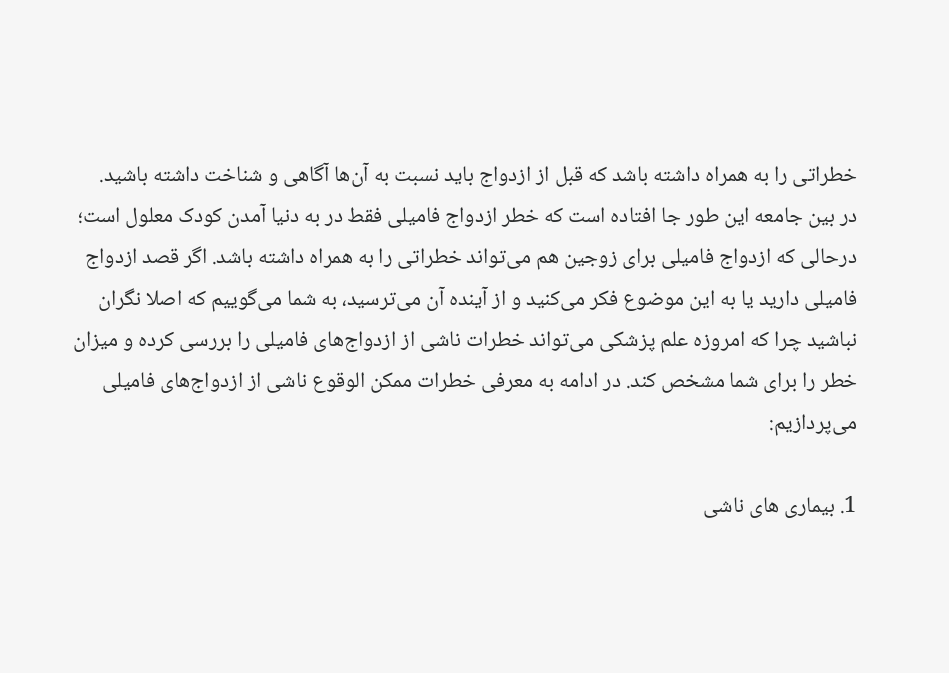خطراتی را به همراه داشته باشد که قبل از ازدواج باید نسبت به آن‌ها آگاهی و شناخت داشته باشید.
در بین جامعه این طور جا افتاده است که خطر ازدواج فامیلی فقط در به دنیا آمدن کودک معلول است؛ درحالی که ازدواج فامیلی برای زوجین هم می‌تواند خطراتی را به همراه داشته باشد. اگر قصد ازدواج فامیلی دارید یا به این موضوع فکر می‌کنید و از آینده آن می‌ترسید، به شما می‌گوییم که اصلا نگران نباشید چرا که امروزه علم پزشکی می‌تواند خطرات ناشی از ازدواج‌های فامیلی را بررسی کرده و میزان خطر را برای شما مشخص کند. در ادامه به معرفی خطرات ممکن الوقوع ناشی از ازدواج‌های فامیلی می‌پردازیم:

1. بیماری های ناشی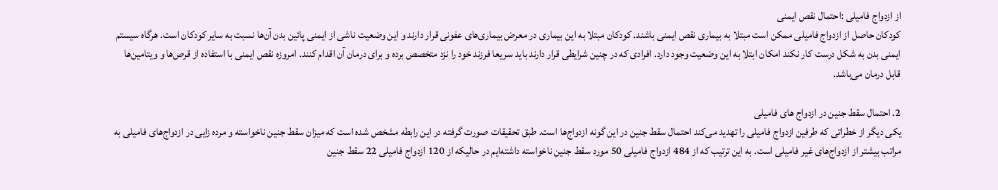از ازدواج فامیلی :احتمال نقص ایمنی
کودکان حاصل از ازدواج فامیلی ممکن است مبتلا به بیماری نقص ایمنی باشند. کودکان مبتلا به این بیماری در معرض بیماری‌های عفونی قرار دارند و این وضعیت ناشی از ایمنی پائین بدن آن‌ها نسبت به سایر کودکان است. هرگاه سیستم ایمنی بدن به شکل درست کار نکند امکان ابتلا به این وضعیت وجود دارد. افرادی که در چنین شرایطی قرار دارند باید سریعا فرزند خود را نزد متخصص برده و برای درمان آن اقدام کنند. امروزه نقص ایمنی با استفاده از قرص‌ها و ویتامین‌ها قابل درمان می‌باشد.

2. احتمال سقط جنین در ازدواج های فامیلی
یکی دیگر از خطراتی که طرفین ازدواج فامیلی را تهدید می‌کند احتمال سقط جنین در این گونه ازدواج‌ها است. طبق تحقیقات صورت گرفته در این رابطه مشخص شده است که میزان سقط جنین ناخواسته و مرده زایی در ازدواج‌های فامیلی به مراتب بیشتر از ازدواج‌های غیر فامیلی است. به این ترتیب که از 484 ازدواج فامیلی 50 مورد سقط جنین ناخواسته داشته‌ایم در حالیکه از 120 ازدواج فامیلی 22 سقط جنین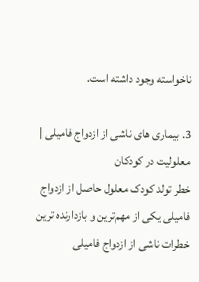ناخواسته وجود داشته است.

3. بیماری های ناشی از ازدواج فامیلی | معلولیت در کودکان
خطر تولد کودک معلول حاصل از ازدواج فامیلی یکی از مهم‌ترین و بازدارنده ترین خطرات ناشی از ازدواج فامیلی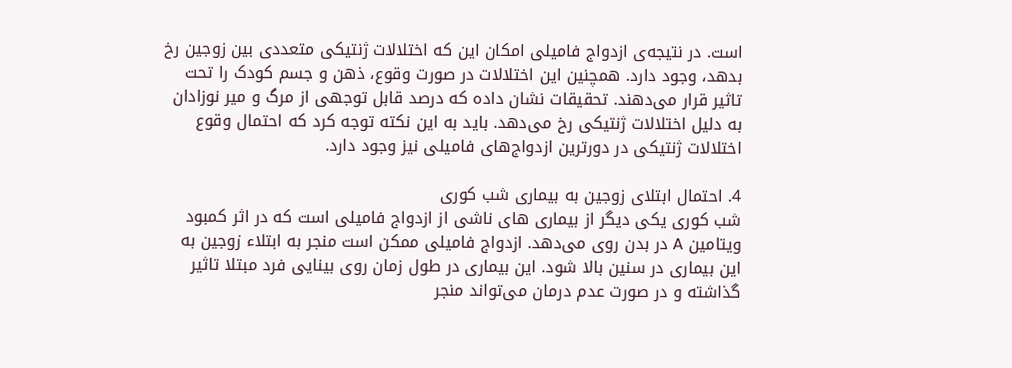است. در نتیجه‌ی ازدواج فامیلی امکان این که اختلالات ژنتیکی متعددی بین زوجین رخ بدهد، وجود دارد. همچنین این اختلالات در صورت وقوع، ذهن و جسم کودک را تحت تاثیر قرار می‌دهند. تحقیقات نشان داده که درصد قابل توجهی از مرگ و میر نوزادان به دلیل اختلالات ژنتیکی رخ می‌دهد. باید به این نکته توجه کرد که احتمال وقوع اختلالات ژنتیکی در دورترین ازدواج‌های فامیلی نیز وجود دارد.

4. احتمال ابتلای زوجین به بیماری شب کوری
شب کوری یکی دیگر از بیماری های ناشی از ازدواج فامیلی است که در اثر کمبود ویتامین A در بدن روی می‌دهد. ازدواج فامیلی ممکن است منجر به ابتلاء زوجین به این بیماری در سنین بالا شود. این بیماری در طول زمان روی بینایی فرد مبتلا تاثیر گذاشته و در صورت عدم درمان می‌تواند منجر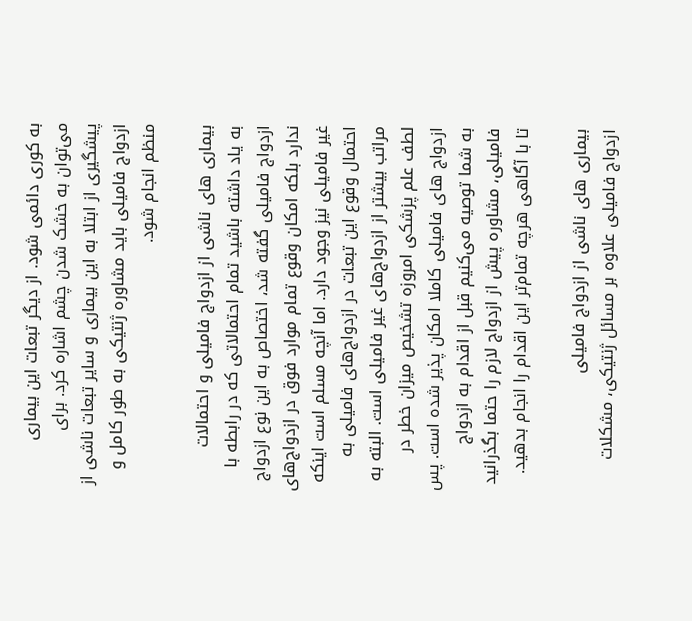به کوری دائمی شود. از دیگر تبعات این بیماری می‌توان به خشک شدن چشم اشاره کرد. برای پیشگیری از ابتلا به این بیماری و سایر تبعات ناشی از ازدواج فامیلی باید مشاوره ژنتیکی به طور کامل و منظم انجام شود.

بیماری‌ های ناشی از ازدواج فامیلی و احتمالات
به یاد داشته باشید تمام احتمالاتی که در رابطه با ازدواج فامیلی گفته شد، اختصاص به این نوع ازدواج ندارد بلکه امکان وقوع تمام موارد فوق در ازدواج‌های غیر فامیلی نیز وجود دارد. اما آنچه مسلم است اینکه احتمال وقوع این تبعات در ازدواج‌های فامیلی به مراتب بیشتر از ازدواج‌های غیر فامیلی است. البته به لطف علم پزشکی امروزه تشخیص میزان خطر در ازدواج های فامیلی کاملا امکان پذیر شده است. پس به شما توصیه می‌کنیم قبل از اقدام به ازدواج فامیلی، مشاوره پیش از ازدواج لازم را حتما بگذرانید تا با آگاهی هرچه تمام‌تر این اقدام را انجام بدهید.

بیماری های ناشی از ازدواج فامیلی
ازدواج فامیلی علاوه بر مسائل ژنتیکی، مشکلات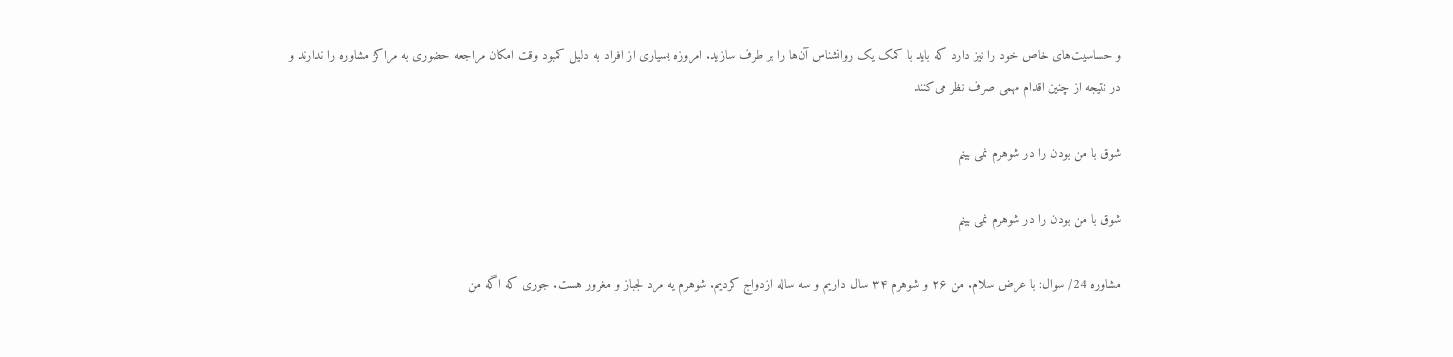و حساسیت‌های خاص خود را نیز دارد که باید با کمک یک روانشناس آن‌ها را بر طرف سازید. امروزه بسیاری از افراد به دلیل کمبود وقت امکان مراجعه حضوری به مراکز مشاوره را ندارند و در نتیجه از چنین اقدام مهمی صرف نظر می‌کنند

شوق با من بودن را در شوهرم نمی بینم

شوق با من بودن را در شوهرم نمی بینم

مشاوره 24/ سوال: با عرض سلام. من ۲۶ و شوهرم ۳۴ سال داریم و سه ساله ازدواج کردیم. شوهرم یه مرد لجباز و مغرور هست. جوری که اگه من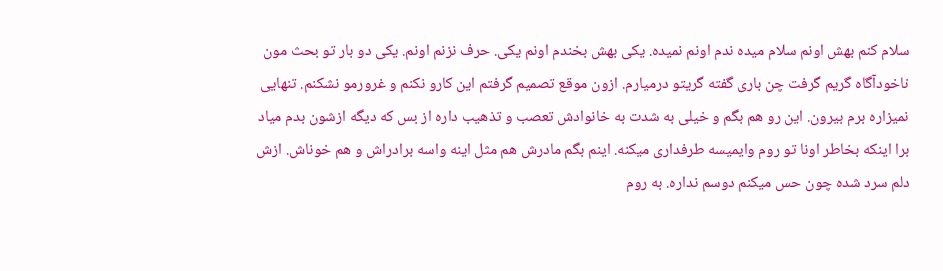سلام کنم بهش اونم سلام میده ندم اونم نمیده. یکی بهش بخندم اونم یکی. حرف نزنم اونم. یکی دو بار تو بحث مون ناخودآگاه گریم گرفت چن باری گفته گریتو درمیارم. ازون موقع تصمیم گرفتم این کارو نکنم و غرورمو نشکنم. تنهایی نمیزاره برم بیرون. این رو هم بگم و خیلی به شدت به خانوادش تعصب و تذهیب داره از بس که دیگه ازشون بدم میاد برا اینکه بخاطر اونا تو روم وایمیسه طرفداری میکنه. اینم بگم مادرش هم مثل اینه واسه برادراش و هم خوناش. ازش دلم سرد شده چون حس میکنم دوسم نداره. به روم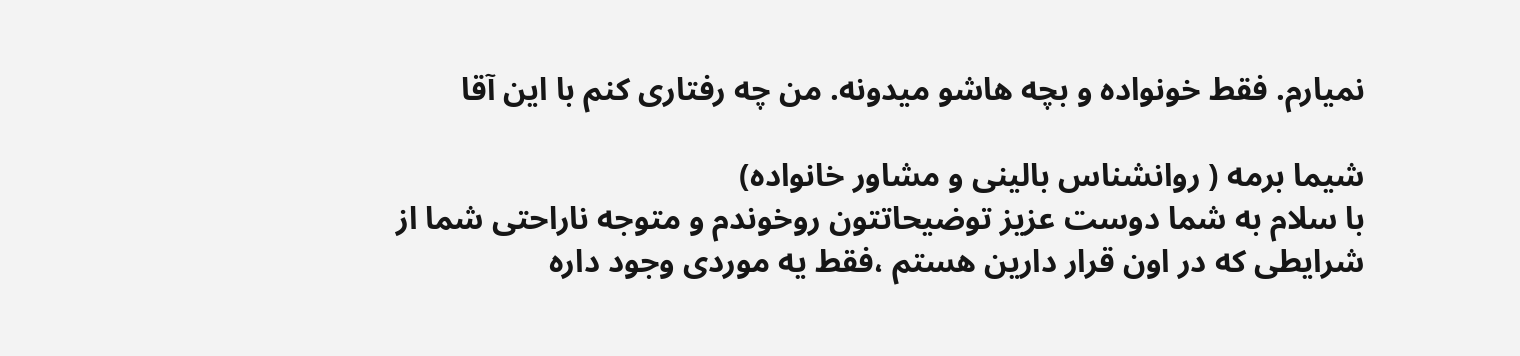نمیارم. فقط خونواده و بچه هاشو میدونه. من چه رفتاری کنم با این آقا

شیما برمه ( روانشناس بالینی و مشاور خانواده)
با سلام به شما دوست عزیز توضیحاتتون رو‌خوندم و متوجه ناراحتی شما از شرایطی که در اون قرار دارین هستم ،فقط یه موردی وجود داره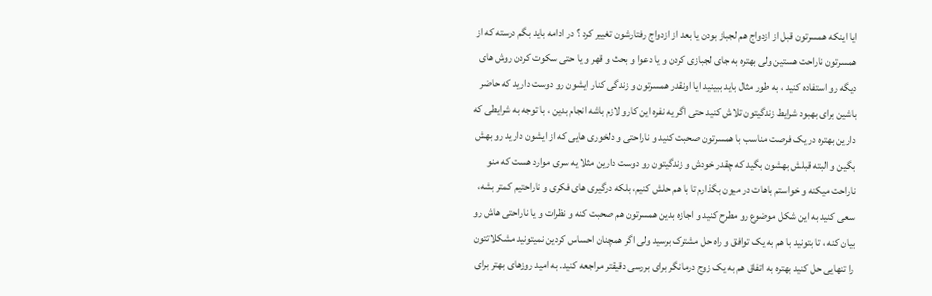ایا اینکه همسرتون قبل از ازدواج هم لجباز بودن یا بعد از ازدواج رفتارشون تغییر کرد ؟ در ادامه باید بگم درسته که از همسرتون ناراحت هستین ولی بهتره به جای لجبازی کردن و یا دعوا و بحث و قهر و یا حتی سکوت کردن روش های دیگه رو استفاده کنید ، به طور مثال باید ببینید ایا اونقدر همسرتون و زندگی کنار ایشون رو دوست دارید که حاضر باشین برای بهبود شرایط زندگیتون تلاش کنید حتی اگر یه نفره این کارو لازم باشه انجام بدین ، با توجه به شرایطی که دارین بهتره در یک فرصت مناسب با همسرتون صحبت کنید و ناراحتی و‌ دلخوری هایی که از ایشون دارید رو‌ بهش بگین و البته قبلش بهشون بگید که چقدر خودش و زندگیتون رو‌ دوست دارین مثلا یه سری موارد هست که منو ناراحت میکنه و خواستم باهات در میون بگذارم تا با هم حلش کنیم، بلکه درگیری های فکری و ناراحتیم کمتر بشه، سعی کنید به این شکل موضوع رو‌ مطرح کنید و اجازه بدین همسرتون هم صحبت کنه و نظرات و یا ناراحتی هاش رو بیان کنه ، تا بتونید با هم به یک توافق و راه حل مشترک برسید ولی اگر همچنان احساس کردین نمیتونید مشکلاتتون را تنهایی حل کنید بهتره به اتفاق هم به یک زوج درمانگر برای بررسی دقیقتر مراجعه کنید. به امید روزهای بهتر برای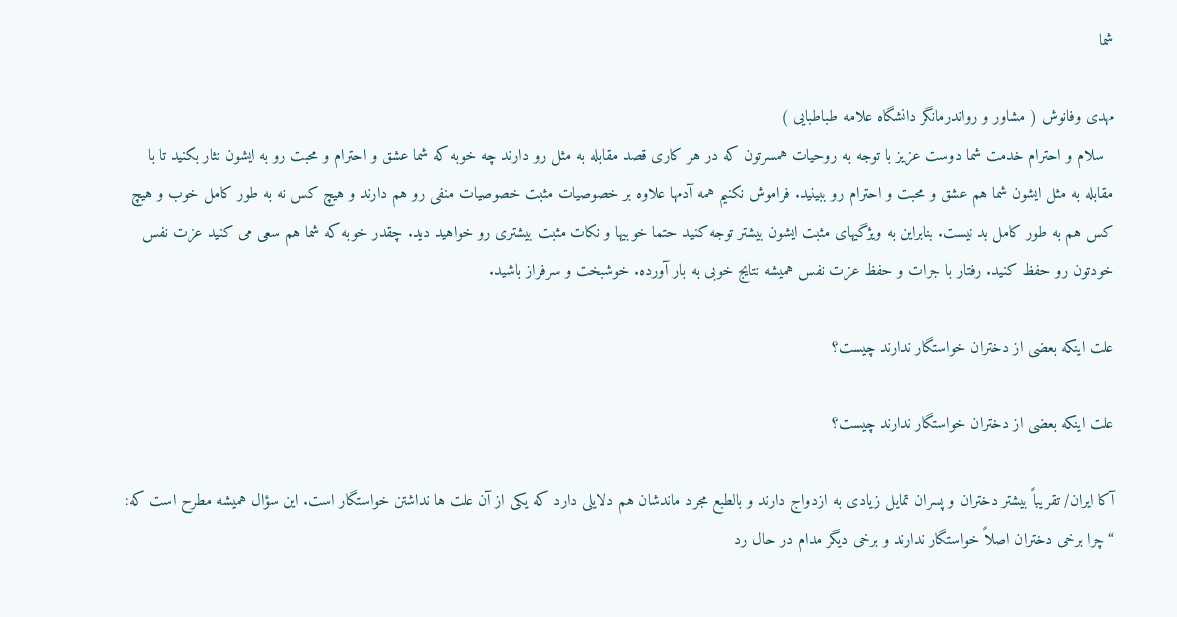شما

مهدی وفانوش ( مشاور و رواندرمانگر دانشگاه علامه طباطبایی )
  سلام و احترام خدمت شما دوست عزیز با توجه به روحیات همسرتون که در هر کاری قصد مقابله به مثل رو دارند چه خوبه که شما عشق و احترام و محبت رو به ایشون نثار بکنید تا با مقابله به مثل ایشون شما هم عشق و محبت و احترام رو ببینید. فراموش نکنیم همه آدمها علاوه بر خصوصیات مثبت خصوصیات منفی رو هم دارند و هیچ کس نه به طور کامل خوب و هیچ کس هم به طور کامل بد نیست. بنابراین به ویژگیهای مثبت ایشون بیشتر توجه کنید حتما خوبیها و نکات مثبت بیشتری رو خواهید دید. چقدر خوبه که شما هم سعی می کنید عزت نفس خودتون رو حفظ کنید. رفتار با جرات و حفظ عزت نفس همیشه نتایج خوبی به بار آورده. خوشبخت و سرفراز باشید.

علت اینکه بعضی از دختران خواستگار ندارند چیست؟

علت اینکه بعضی از دختران خواستگار ندارند چیست؟

آکا ایران/ تقریباً بیشتر دختران و پسران تمایل زیادی به ازدواج دارند و بالطبع مجرد ماندشان هم دلایلی دارد که یکی از آن علت ها نداشتن خواستگار است. این سؤال همیشه مطرح است که: “چرا برخی دختران اصلاً خواستگار ندارند و برخی دیگر مدام در حال رد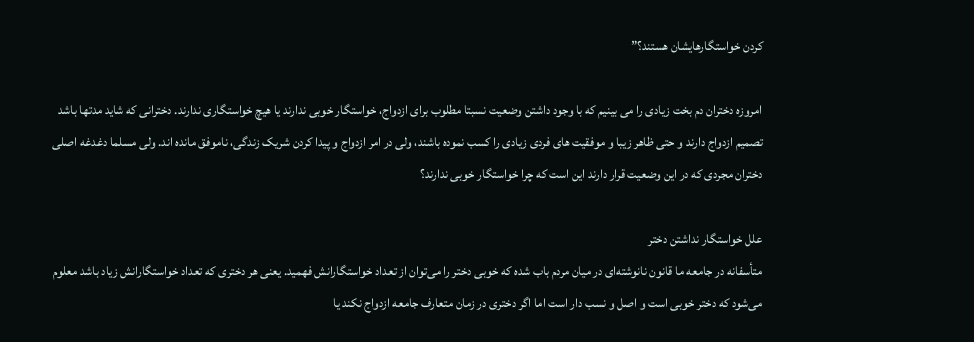کردن خواستگارهایشان هستند؟”

امروزه دختران دم بخت زیادی را می بینیم که با وجود داشتن وضعیت نسبتا مطلوب برای ازدواج، خواستگار خوبی ندارند یا هیچ خواستگاری ندارند. دخترانی که شاید مدتها باشد تصمیم ازدواج دارند و حتی ظاهر زیبا و موفقیت های فردی زیادی را کسب نموده باشند، ولی در امر ازدواج و پیدا کردن شریک زندگی، ناموفق مانده اند. ولی مسلما دغدغه اصلی دختران مجردی که در این وضعیت قرار دارند این است که چرا خواستگار خوبی ندارند؟

علل خواستگار نداشتن دختر
متأسفانه در جامعه ما قانون نانوشته‌ای در میان مردم باب شده که خوبی دختر را می‌توان از تعداد خواستگارانش فهمید. یعنی هر دختری که تعداد خواستگارانش زیاد باشد معلوم می‌شود که دختر خوبی است و اصل و نسب دار است اما اگر دختری در زمان متعارف جامعه ازدواج نکند یا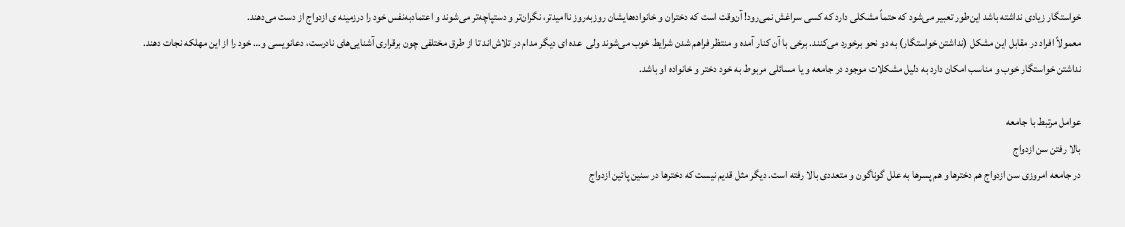خواستگار زیادی نداشته باشد این‌طور تعبیر می‌شود که حتماً مشکلی دارد که کسی سراغش نمی‌رود! آن‌وقت است که دختران و خانواده‌هایشان روزبه‌روز ناامیدتر، نگران‌تر و دستپاچه‌تر می‌شوند و اعتمادبه‌نفس خود را درزمینه ی ازدواج از دست می‌دهند.
معمولاً افراد در مقابل این مشکل (نداشتن خواستگار) به دو نحو برخورد می‌کنند. برخی با آن کنار آمده و منتظر فراهم شدن شرایط خوب می‌شوند ولی  عده ای دیگر مدام در تلاش‌اند تا از طرق مختلفی چون برقراری آشنایی‌های نادرست، دعانویسی و… خود را از این مهلکه نجات دهند.
نداشتن خواستگار خوب و مناسب امکان دارد به دلیل مشکلات موجود در جامعه و یا مسائلی مربوط به خود دختر و خانواده او باشد.

عوامل مرتبط با جامعه
بالا رفتن سن ازدواج
در جامعه امروزی سن ازدواج هم دخترها و هم پسرها به علل گوناگون و متعددی بالا رفته است. دیگر مثل قدیم نیست که دخترها در سنین پائین ازدواج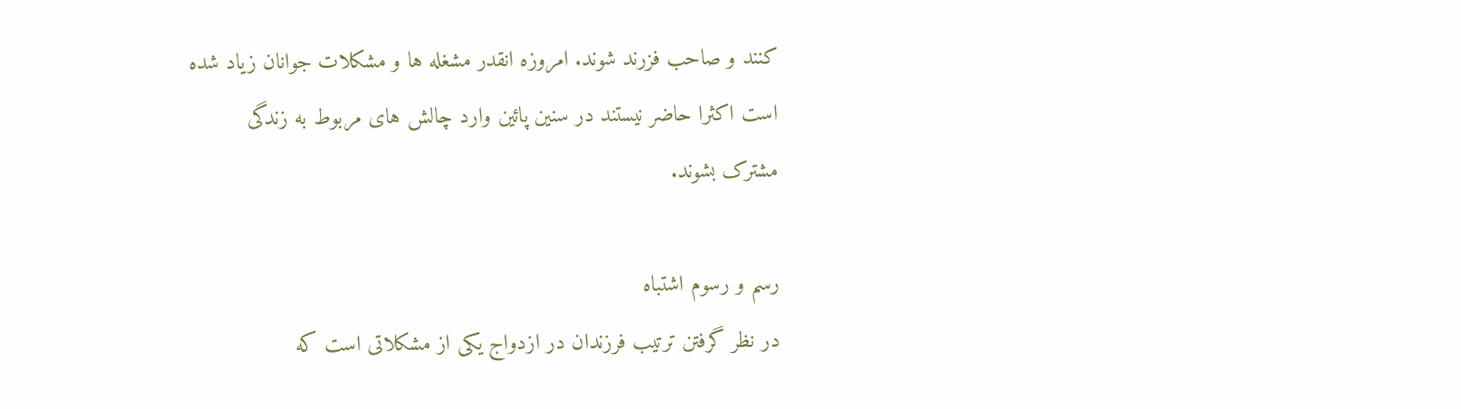کنند و صاحب فزرند شوند. امروزه انقدر مشغله ها و مشکلات جوانان زیاد شده است اکثرا حاضر نیستند در سنین پائین وارد چالش های مربوط به زندگی مشترک بشوند.

رسم و رسوم اشتباه
در نظر گرفتن ترتیب فرزندان در ازدواج یکی از مشکلاتی است که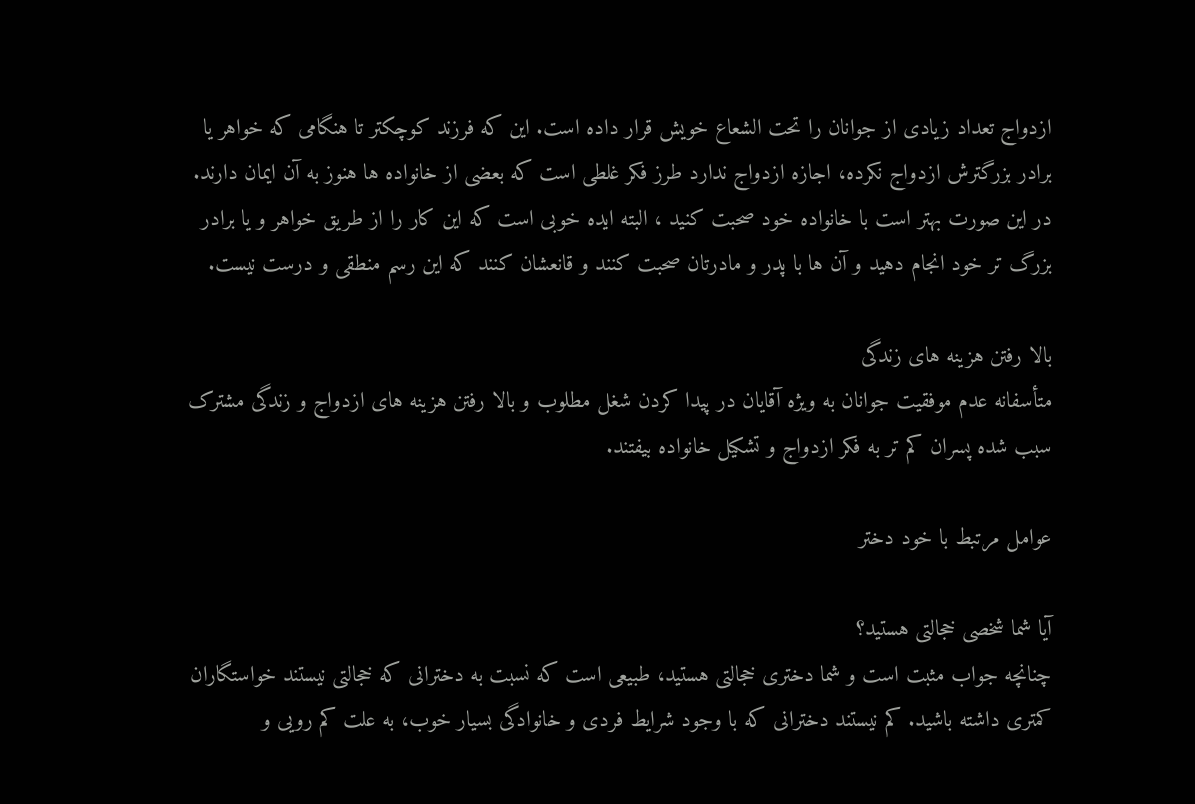ازدواج تعداد زیادی از جوانان را تحت الشعاع خویش قرار داده است. این که فرزند کوچکتر تا هنگامی که خواهر یا برادر بزرگترش ازدواج نکرده، اجازه ازدواج ندارد طرز فکر غلطی است که بعضی از خانواده ها هنوز به آن ایمان دارند. در این صورت بهتر است با خانواده خود صحبت کنید ، البته ایده خوبی است که این کار را از طریق خواهر و یا برادر بزرگ تر خود انجام دهید و آن ها با پدر و مادرتان صحبت کنند و قانعشان کنند که این رسم منطقی و درست نیست.

بالا رفتن هزینه های زندگی
متأسفانه عدم موفقیت جوانان به ویژه آقایان در پیدا کردن شغل مطلوب و بالا رفتن هزینه های ازدواج و زندگی مشترک سبب شده پسران کم تر به فکر ازدواج و تشکیل خانواده بیفتند.

عوامل مرتبط با خود دختر

آیا شما شخصی خجالتی هستید؟
چنانچه جواب مثبت است و شما دختری خجالتی هستید، طبیعی است که نسبت به دخترانی که خجالتی نیستند خواستگاران کمتری داشته باشید. کم نیستند دخترانی که با وجود شرایط فردی و خانوادگی بسیار خوب، به علت کم رویی و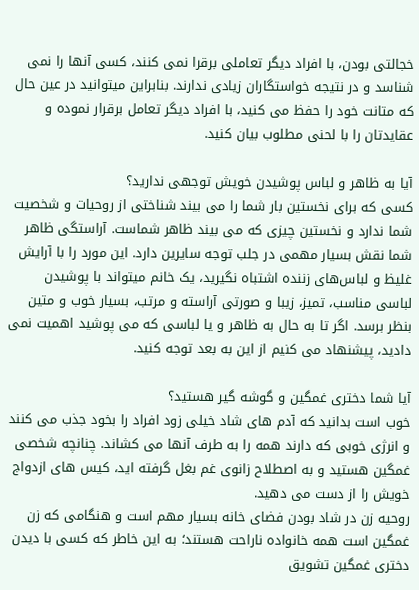خجالتی بودن، با افراد دیگر تعاملی برقرا نمی کنند، کسی آنها را نمی شناسد و در نتیجه خواستگاران زیادی ندارند. بنابراین میتوانید در عین حال که متانت خود را حفظ می کنید، با افراد دیگر تعامل برقرار نموده و عقایدتان را با لحنی مطلوب بیان کنید.

آیا به ظاهر و لباس پوشیدن خویش توجهی ندارید؟
کسی که برای نخستین بار شما را می بیند شناختی از روحیات و شخصیت شما ندارد و نخستین چیزی که می بیند ظاهر شماست. آراستگی ظاهر شما نقش بسیار مهمی در جلب توجه سایرین دارد. این مورد را با آرایش غلیظ و لباس‌های زننده اشتباه نگیرید، یک خانم میتواند با پوشیدن لباسی مناسب، تمیز، زیبا و صورتی آراسته و مرتب، بسیار خوب و متین بنظر برسد. اگر تا به حال به ظاهر و یا لباسی که می پوشید اهمیت نمی دادید، پیشنهاد می کنیم از این به بعد توجه کنید.

آیا شما دختری غمگین و گوشه گیر هستید؟
خوب است بدانید که آدم های شاد خیلی زود افراد را بخود جذب می کنند و انرژی خوبی که دارند همه را به طرف آنها می کشاند. چنانچه شخصی غمگین هستید و به اصطلاح زانوی غم بغل گرفته اید، کیس های ازدواج خویش را از دست می دهید.
روحیه زن در شاد بودن فضای خانه بسیار مهم است و هنگامی که زن غمگین است همه خانواده ناراحت هستند؛ به این خاطر که کسی با دیدن دختری غمگین تشویق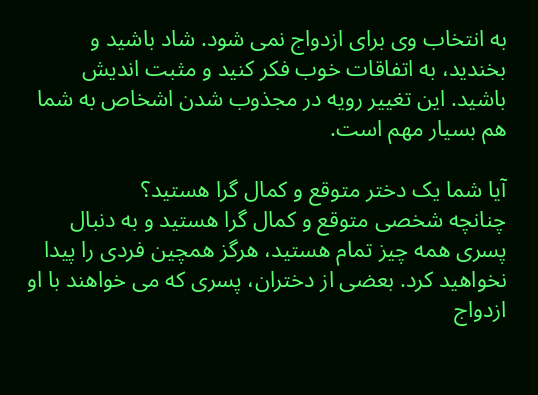به انتخاب وی برای ازدواج نمی شود. شاد باشید و بخندید، به اتفاقات خوب فکر کنید و مثبت اندیش باشید. این تغییر رویه در مجذوب شدن اشخاص به شما هم بسیار مهم است.

آیا شما یک دختر متوقع و کمال گرا هستید؟
چنانچه شخصی متوقع و کمال گرا هستید و به دنبال پسری همه چیز تمام هستید، هرگز همچین فردی را پیدا نخواهید کرد. بعضی از دختران، پسری که می خواهند با او ازدواج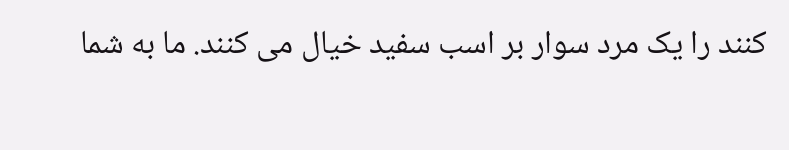کنند را یک مرد سوار بر اسب سفید خیال می کنند. ما به شما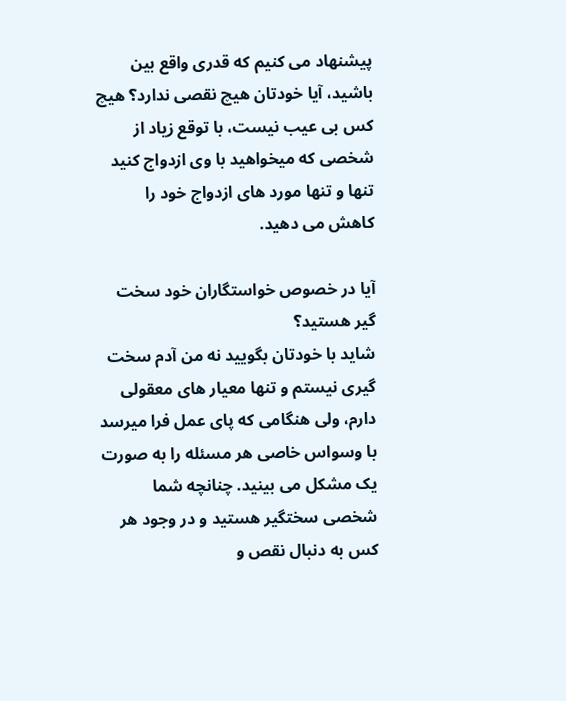پیشنهاد می کنیم که قدری واقع بین باشید، آیا خودتان هیچ نقصی ندارد؟ هیچ کس بی عیب نیست، با توقع زیاد از شخصی که میخواهید با وی ازدواج کنید تنها و تنها مورد های ازدواج خود را کاهش می دهید.

آیا در خصوص خواستگاران خود سخت گیر هستید؟
شاید با خودتان بگویید نه من آدم سخت گیری نیستم و تنها معیار های معقولی دارم، ولی هنگامی که پای عمل فرا میرسد با وسواس خاصی هر مسئله را به صورت یک مشکل می بینید. چنانچه شما شخصی سختگیر هستید و در وجود هر کس به دنبال نقص و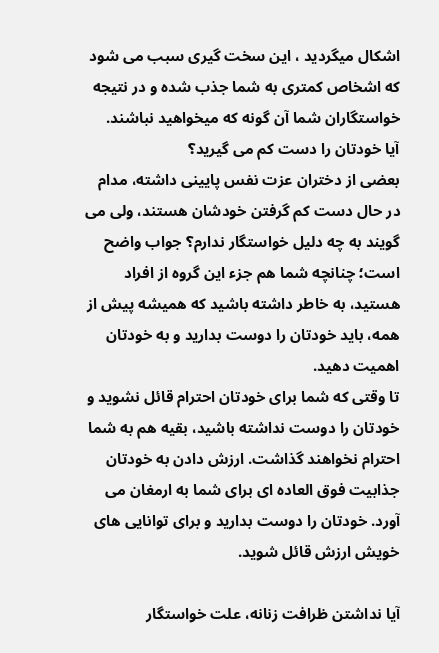اشکال میگردید ، این سخت گیری سبب می شود که اشخاص کمتری به شما جذب شده و در نتیجه خواستگاران شما آن گونه که میخواهید نباشند.
آیا خودتان را دست کم می گیرید؟
بعضی از دختران عزت نفس پایینی داشته، مدام در حال دست کم گرفتن خودشان هستند، ولی می گویند به چه دلیل خواستگار ندارم؟ جواب واضح است؛ چنانچه شما هم جزء این گروه از افراد هستید، به خاطر داشته باشید که همیشه پیش از همه، باید خودتان را دوست بدارید و به خودتان اهمیت دهید.
تا وقتی که شما برای خودتان احترام قائل نشوید و خودتان را دوست نداشته باشید، بقیه هم به شما احترام نخواهند گذاشت. ارزش دادن به خودتان جذابیت فوق العاده ای برای شما به ارمغان می آورد. خودتان را دوست بدارید و برای توانایی های خویش ارزش قائل شوید.

آیا نداشتن ظرافت زنانه، علت خواستگار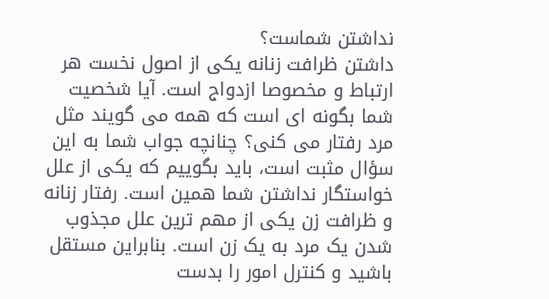نداشتن شماست؟
داشتن ظرافت زنانه یکی از اصول نخست هر ارتباط و مخصوصا ازدواج است. آیا شخصیت شما بگونه ای است که همه می گویند مثل مرد رفتار می کنی؟ چنانچه جواب شما به این سؤال مثبت است، باید بگوییم که یکی از علل خواستگار نداشتن شما همین است. رفتار زنانه و ظرافت زن یکی از مهم ترین علل مجذوب شدن یک مرد به یک زن است. بنابراین مستقل باشید و کنترل امور را بدست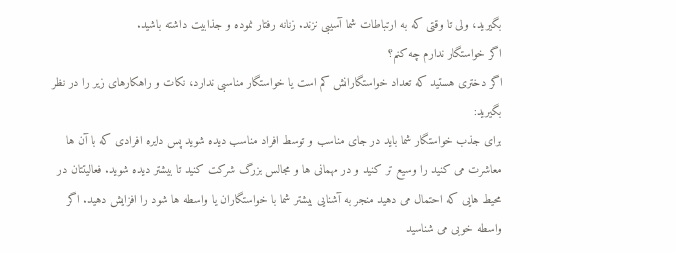بگیرید، ولی تا وقتی که به ارتباطات شما آسیبی نزند. زنانه رفتار نموده و جذابیت داشته باشید.
اگر خواستگار ندارم چه کنم؟
اگر دختری هستید که تعداد خواستگارانش کم است یا خواستگار مناسبی ندارد، نکات و راهکارهای زیر را در نظر بگیرید:
برای جذب خواستگار شما باید در جای مناسب و توسط افراد مناسب دیده شوید پس دایره افرادی که با آن ها معاشرت می کنید را وسیع تر کنید و در مهمانی ها و مجالس بزرگ شرکت کنید تا بیشتر دیده شوید. فعالیتتان در محیط هایی که احتمال می دهید منجر به آشنایی بیشتر شما با خواستگاران یا واسطه ها شود را افزایش دهید. اگر واسطه خوبی می شناسید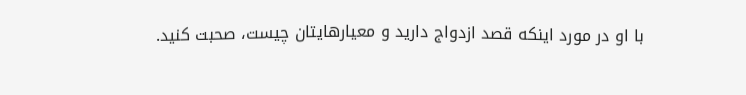با او در مورد اینکه قصد ازدواج دارید و معیارهایتان چیست، صحبت کنید.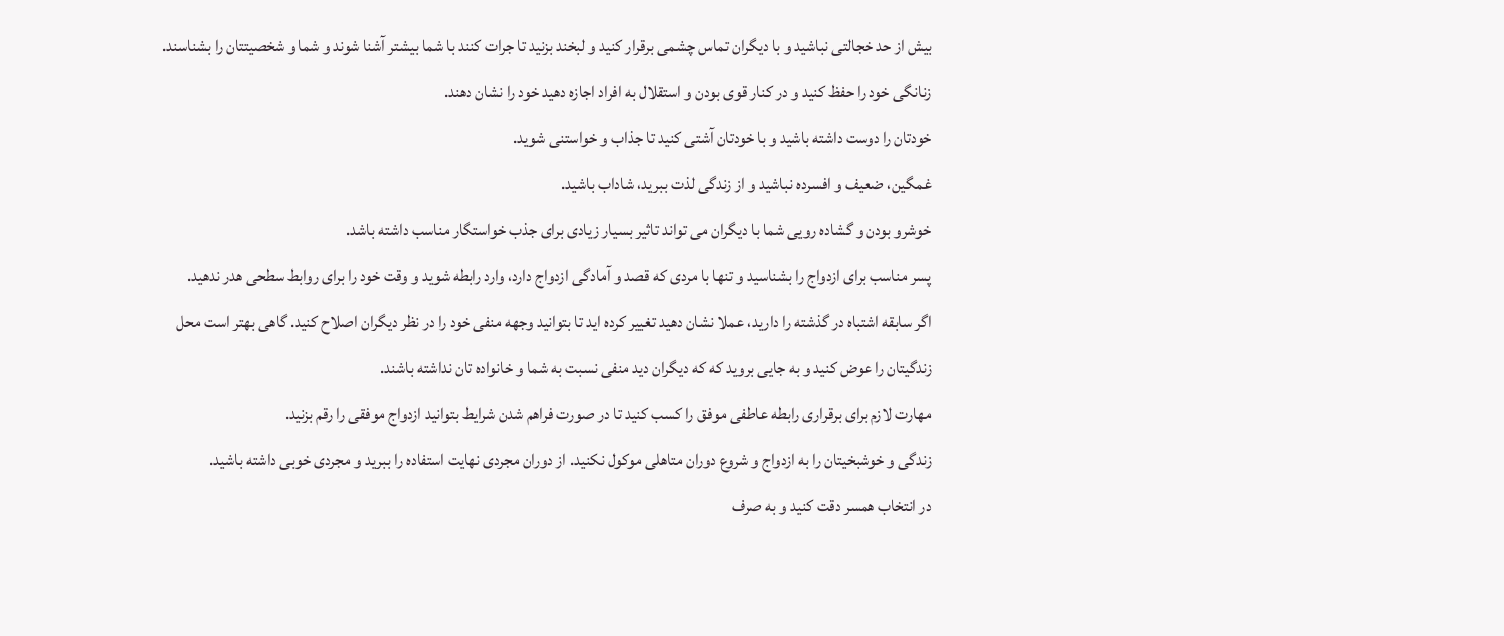بیش از حد خجالتی نباشید و با دیگران تماس چشمی برقرار کنید و لبخند بزنید تا جرات کنند با شما بیشتر آشنا شوند و شما و شخصیتتان را بشناسند.
زنانگی خود را حفظ کنید و در کنار قوی بودن و استقلال به افراد اجازه دهید خود را نشان دهند.
خودتان را دوست داشته باشید و با خودتان آشتی کنید تا جذاب و خواستنی شوید.
غمگین، ضعیف و افسرده نباشید و از زندگی لذت ببرید، شاداب باشید.
خوشرو بودن و گشاده رویی شما با دیگران می تواند تاثیر بسیار زیادی برای جذب خواستگار مناسب داشته باشد.
پسر مناسب برای ازدواج را بشناسید و تنها با مردی که قصد و آمادگی ازدواج دارد، وارد رابطه شوید و وقت خود را برای روابط سطحی هدر ندهید.
اگر سابقه اشتباه در گذشته را دارید، عملا نشان دهید تغییر کرده اید تا بتوانید وجهه منفی خود را در نظر دیگران اصلاح کنید. گاهی بهتر است محل زندگیتان را عوض کنید و به جایی بروید که که دیگران دید منفی نسبت به شما و خانواده تان نداشته باشند.
مهارت لازم برای برقراری رابطه عاطفی موفق را کسب کنید تا در صورت فراهم شدن شرایط بتوانید ازدواج موفقی را رقم بزنید.
زندگی و خوشبخیتان را به ازدواج و شروع دوران متاهلی موکول نکنید. از دوران مجردی نهایت استفاده را ببرید و مجردی خوبی داشته باشید.
در انتخاب همسر دقت کنید و به صرف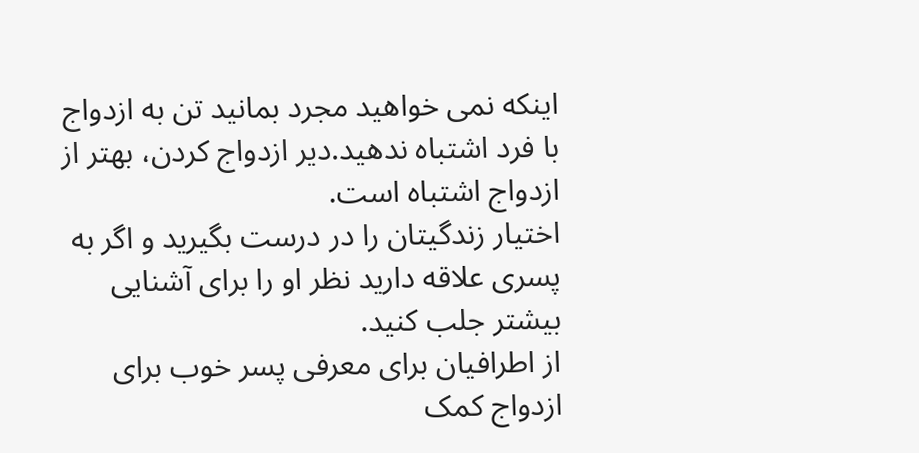اینکه نمی خواهید مجرد بمانید تن به ازدواج با فرد اشتباه ندهید.دیر ازدواج کردن، بهتر از ازدواج اشتباه است.
اختیار زندگیتان را در درست بگیرید و اگر به پسری علاقه دارید نظر او را برای آشنایی بیشتر جلب کنید.
از اطرافیان برای معرفی پسر خوب برای ازدواج کمک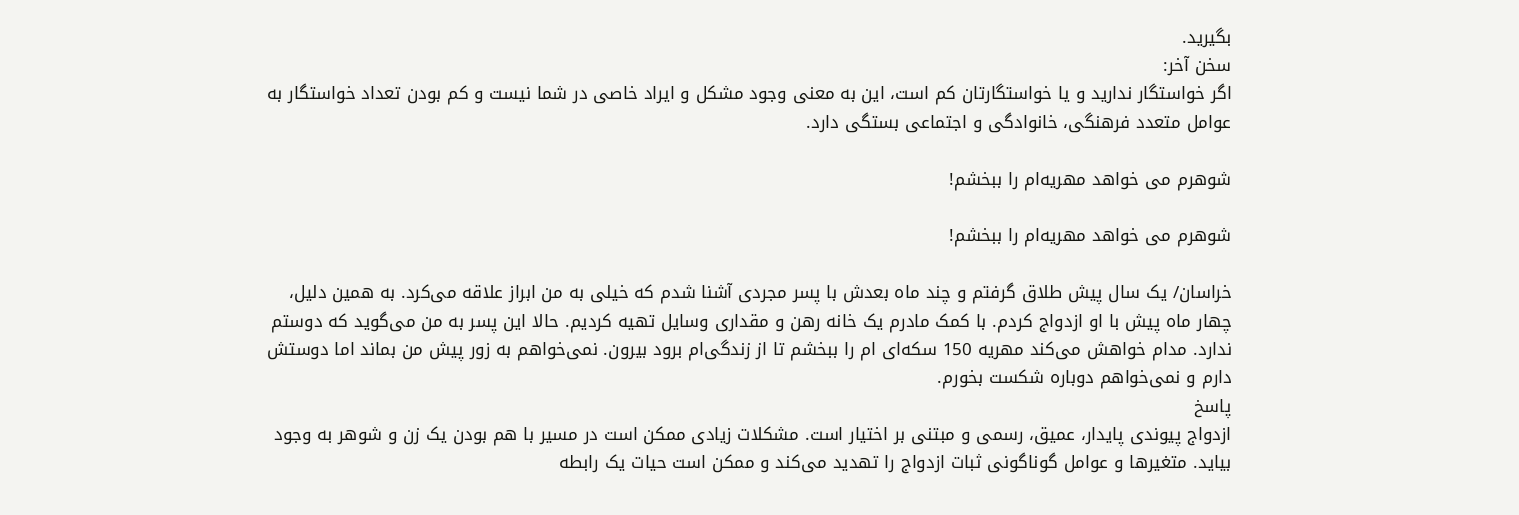بگیرید.
سخن آخر:
اگر خواستگار ندارید و یا خواستگارتان کم است، این به معنی وجود مشکل و ایراد خاصی در شما نیست و کم بودن تعداد خواستگار به عوامل متعدد فرهنگی، خانوادگی و اجتماعی بستگی دارد.

شوهرم می خواهد مهریه‌ام را ببخشم!

شوهرم می خواهد مهریه‌ام را ببخشم!

خراسان/ یک سال پیش طلاق گرفتم و چند ماه بعدش با پسر مجردی آشنا شدم که خیلی به من ابراز علاقه می‌کرد. به همین دلیل، چهار ماه پیش با او ازدواج کردم. با کمک مادرم یک خانه رهن و مقداری وسایل تهیه کردیم. حالا این پسر به من می‌گوید که دوستم ندارد. مدام خواهش می‌کند مهریه 150 سکه‌ای ام را ببخشم تا از زندگی‌ام برود بیرون. نمی‌خواهم به زور پیش من بماند اما دوستش دارم و نمی‌خواهم دوباره شکست بخورم.
پاسخ
ازدواج پیوندی پایدار، عمیق، رسمی و مبتنی بر اختیار است. مشکلات زیادی ممکن است در مسیر با هم بودن یک زن و شوهر به وجود بیاید. متغیرها و عوامل گوناگونی ثبات ازدواج را تهدید می‌کند و ممکن است حیات یک رابطه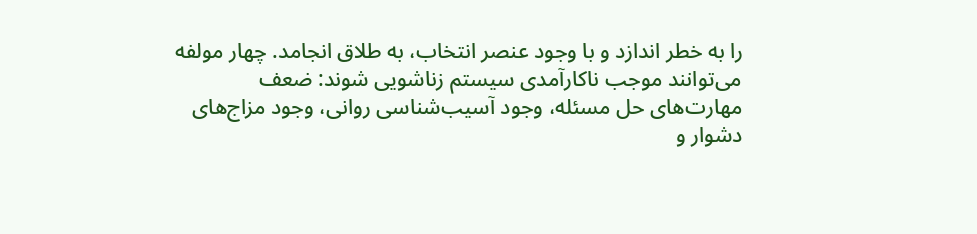را به خطر اندازد و با وجود عنصر انتخاب، به طلاق ‌انجامد. چهار مولفه می‌توانند موجب ناکارآمدی سیستم زناشویی شوند: ضعف مهارت‌های حل مسئله، وجود آسیب‌شناسی روانی، وجود مزاج‌های دشوار و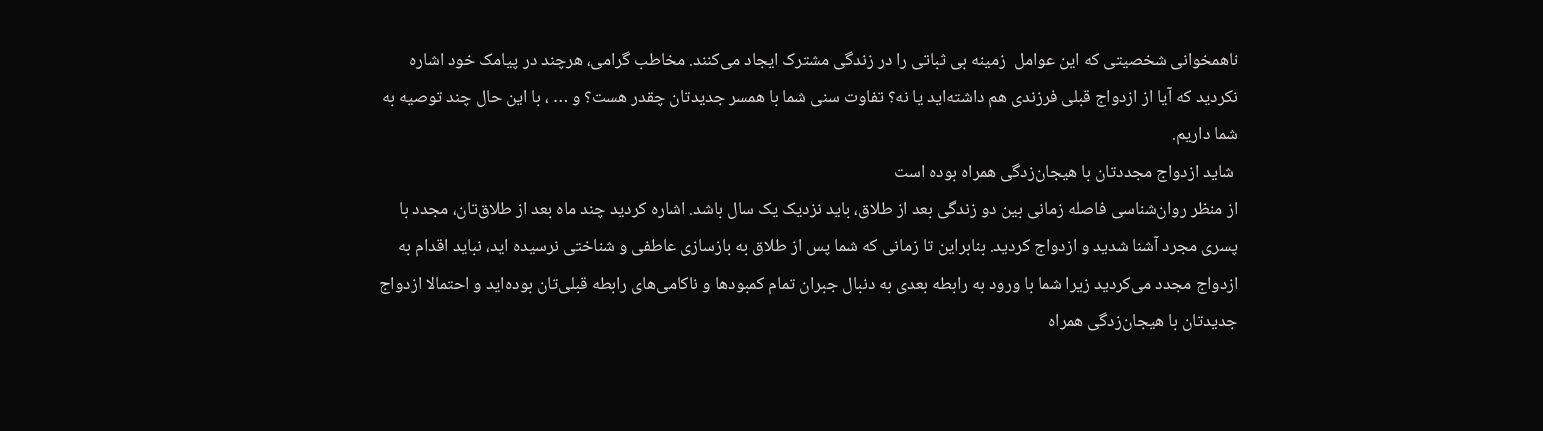ناهمخوانی شخصیتی که این عوامل  زمینه بی ثباتی را در زندگی مشترک ایجاد می‌کنند. مخاطب گرامی، هرچند در پیامک خود اشاره نکردید که آیا از ازدواج قبلی فرزندی هم داشته‌اید یا نه؟ تفاوت سنی شما با همسر جدیدتان چقدر هست؟ و … ، با این حال چند توصیه به شما داریم.
 شاید ازدواج مجددتان با هیجان‌زدگی همراه بوده است
از منظر روان‌شناسی فاصله زمانی بین دو زندگی بعد از طلاق، باید نزدیک یک سال باشد. اشاره کردید چند ماه بعد از طلاق‌تان، مجدد با پسری مجرد آشنا شدید و ازدواج کردید. بنابراین تا زمانی که شما پس از طلاق به بازسازی عاطفی و شناختی نرسیده اید، نباید اقدام به ازدواج مجدد می‌کردید زیرا شما با ورود به رابطه بعدی به دنبال جبران تمام کمبودها و ناکامی‌های رابطه قبلی‌تان بوده‌اید و احتمالا ازدواج جدیدتان با هیجان‌زدگی همراه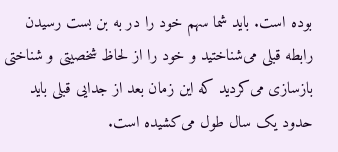بوده است. باید شما سهم خود را در به بن بست رسیدن رابطه قبلی می‌شناختید و خود را از لحاظ شخصیتی و شناختی بازسازی می‌کردید که این زمان بعد از جدایی قبلی باید حدود یک سال طول می‌کشیده است.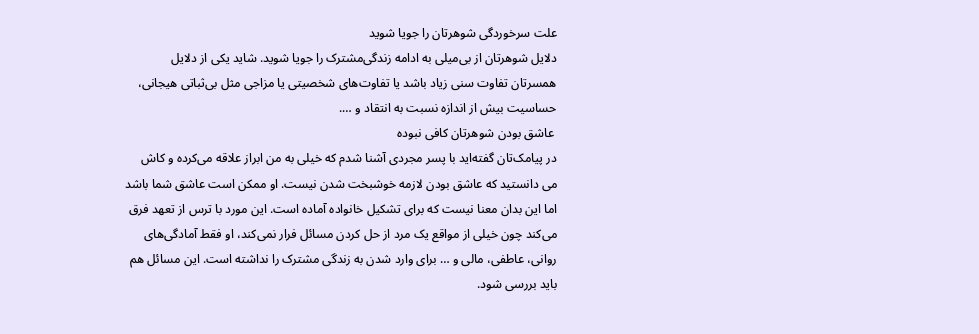علت سرخوردگی شوهرتان را جویا شوید
دلایل شوهرتان از بی‌میلی به ادامه زندگی‌مشترک را جویا شوید. شاید یکی از دلایل همسرتان تفاوت سنی زیاد باشد یا تفاوت‌های شخصیتی یا مزاجی مثل بی‌ثباتی هیجانی، حساسیت بیش از اندازه نسبت به انتقاد و ….
 عاشق بودن شوهرتان کافی نبوده
در پیامک‌تان گفته‌اید با پسر مجردی آشنا شدم که خیلی به من ابراز علاقه می‌کرده و کاش می دانستید که عاشق بودن لازمه خوشبخت شدن نیست. او ممکن است عاشق شما باشد اما این بدان معنا نیست که برای تشکیل خانواده آماده است. این مورد با ترس از تعهد فرق می‌کند چون خیلی از مواقع یک مرد از حل کردن مسائل فرار نمی‌کند، او فقط آمادگی‌های روانی، عاطفی، مالی و … برای وارد شدن به زندگی مشترک را نداشته است. این مسائل هم باید بررسی شود.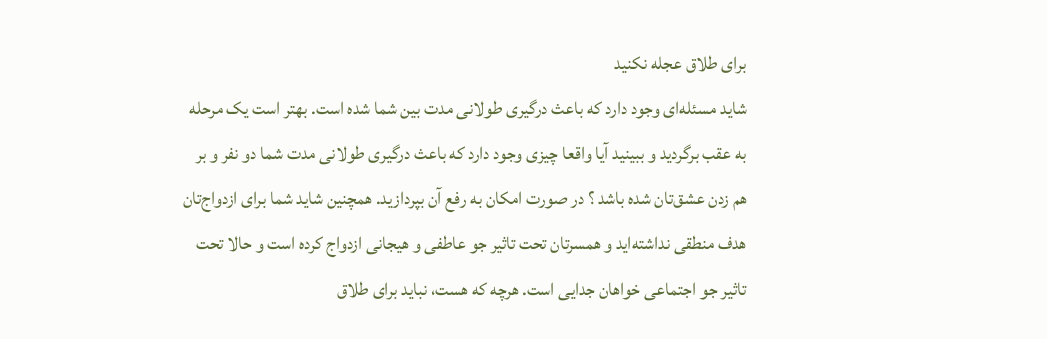برای طلاق عجله نکنید
شاید مسئله‌ای وجود دارد که باعث درگیری طولانی مدت بین شما شده است. بهتر است یک مرحله به عقب برگردید و ببینید آیا واقعا چیزی وجود دارد که باعث درگیری طولانی مدت شما دو نفر و بر هم زدن عشق‌تان شده باشد ؟ در صورت امکان به رفع آن بپردازید. همچنین شاید شما برای ازدواج‌تان هدف منطقی نداشته‌اید و همسرتان تحت تاثیر جو عاطفی و هیجانی ازدواج کرده است و حالا تحت تاثیر جو اجتماعی خواهان جدایی است. هرچه که هست، نباید برای طلاق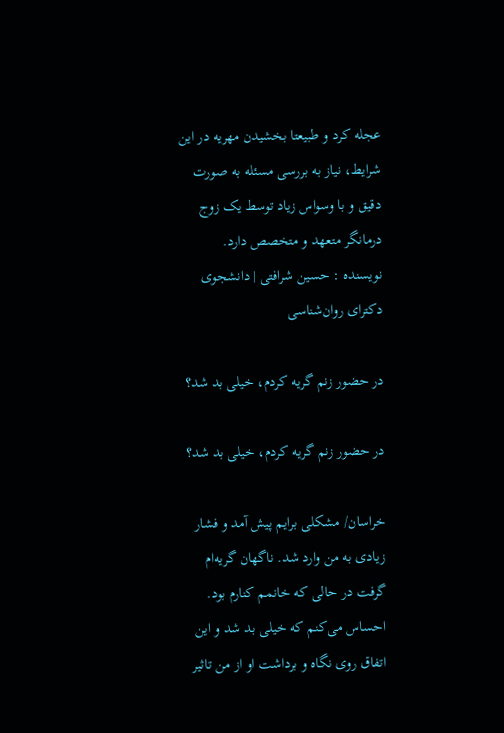عجله کرد و طبیعتا بخشیدن مهریه در این شرایط، نیاز به بررسی مسئله به صورت دقیق و با وسواس زیاد توسط یک زوج درمانگر متعهد و متخصص دارد.
نویسنده : حسین شرافتی | دانشجوی دکترای روان‌شناسی

در حضور زنم گریه کردم، خیلی بد شد؟

در حضور زنم گریه کردم، خیلی بد شد؟

خراسان/ مشکلی برایم پیش آمد و فشار زیادی به من وارد شد. ناگهان گریه‌ام گرفت در حالی که خانمم کنارم بود. احساس می‌کنم که خیلی بد شد و این اتفاق روی نگاه و برداشت او از من تاثیر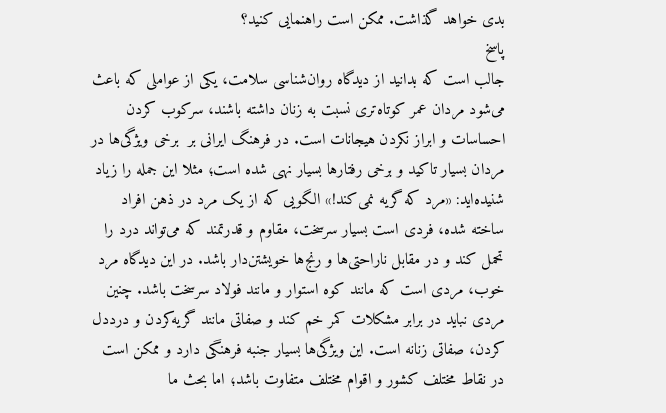بدی خواهد گذاشت. ممکن است راهنمایی کنید؟
پاسخ
جالب است که بدانید از دیدگاه روان‌شناسی سلامت، یکی از عواملی که باعث می‌شود مردان عمر کوتاه‌تری نسبت به زنان داشته‌ باشند، سرکوب کردن احساسات و ابراز نکردن هیجانات است. در فرهنگ ایرانی بر  برخی ویژگی‌ها در مردان بسیار تاکید و برخی رفتارها بسیار نهی شده است؛ مثلا این جمله را زیاد شنیده‌اید: «مرد که گریه نمی‌کند!» الگویی که از یک مرد در ذهن افراد ساخته ‌شده، فردی است بسیار سرسخت، مقاوم و قدرتمند که می‌تواند درد را تحمل کند و در مقابل ناراحتی‌ها و رنج‌ها خویشتن‌دار باشد. در این دیدگاه مرد خوب، مردی است که مانند کوه استوار و مانند فولاد سرسخت باشد. چنین مردی نباید در برابر مشکلات کمر خم کند و صفاتی مانند گریه‌کردن و درددل کردن، صفاتی زنانه است. این ویژگی‌ها بسیار جنبه فرهنگی دارد و ممکن است در نقاط مختلف کشور و اقوام مختلف متفاوت باشد؛ اما بحث ما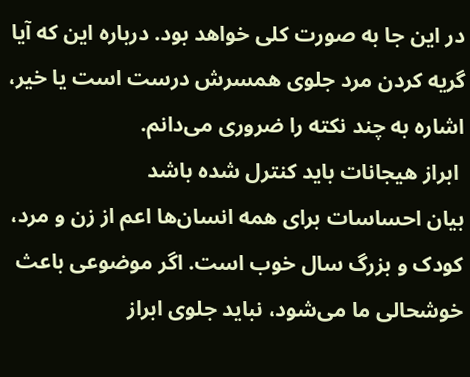در این جا به صورت کلی خواهد بود. درباره این که آیا گریه ‌کردن مرد جلوی همسرش درست است یا خیر، اشاره به چند نکته را ضروری می‌د‌انم.
 ابراز هیجانات باید کنترل شده باشد
بیان احساسات برای همه انسان‌ها اعم از زن و مرد، کودک و بزرگ سال خوب است. اگر موضوعی باعث خوشحالی ما می‌شود، نباید جلوی ابراز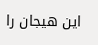این هیجان را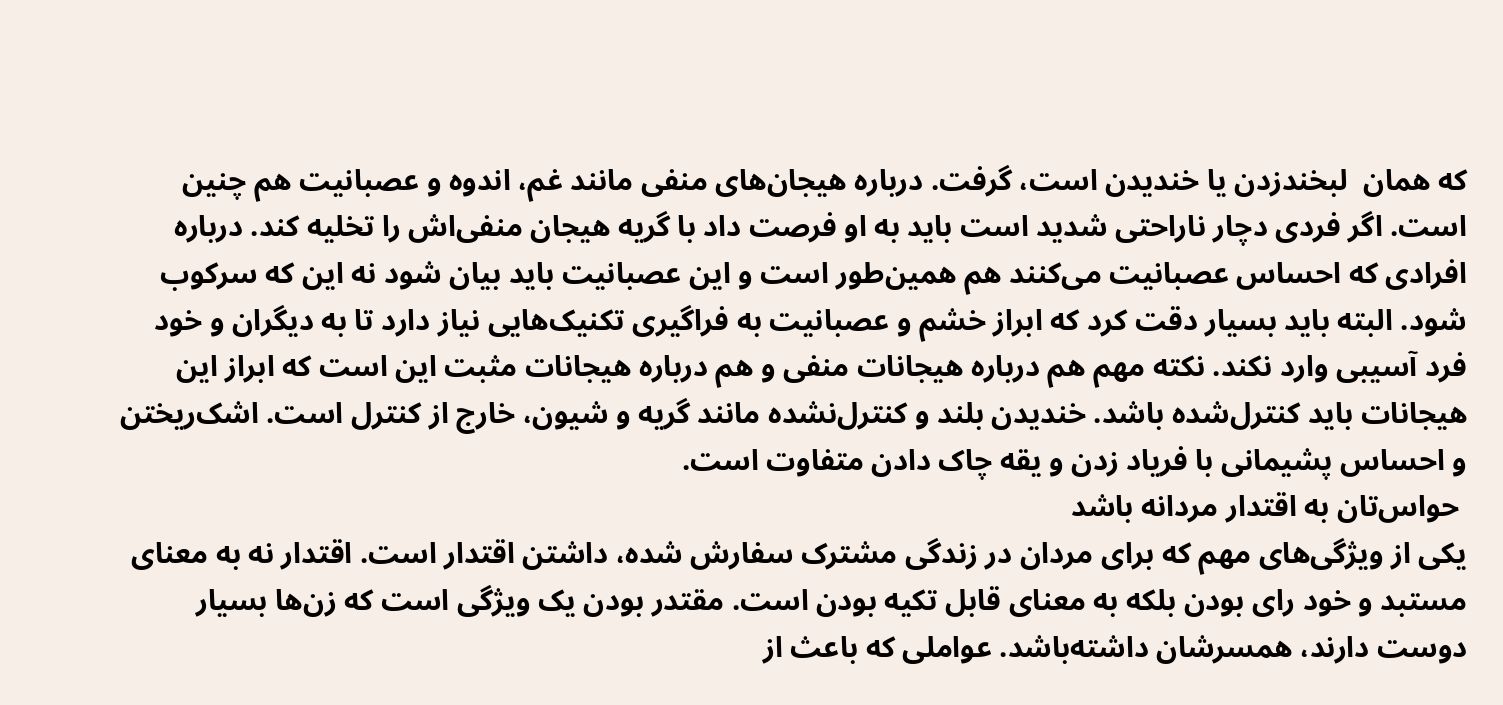که همان  لبخندزدن یا خندیدن است، گرفت. درباره هیجان‌های منفی مانند غم، اندوه و عصبانیت هم چنین است. اگر فردی دچار ناراحتی شدید است باید به او فرصت داد با گریه هیجان منفی‌اش را تخلیه کند. درباره افرادی که احساس عصبانیت می‌کنند هم همین‌طور است و این عصبانیت باید بیان شود نه این که سرکوب شود. البته باید بسیار دقت کرد که ابراز خشم و عصبانیت به فراگیری تکنیک‌هایی نیاز دارد تا به دیگران و خود فرد آسیبی وارد نکند. نکته مهم هم درباره هیجانات منفی و هم درباره هیجانات مثبت این است که ابراز این هیجانات باید کنترل‌شده باشد. خندیدن بلند و کنترل‌نشده مانند گریه و شیون، خارج از کنترل است. اشک‌ریختن و احساس پشیمانی با فریاد زدن و یقه چاک دادن متفاوت است.
 حواس‌تان به اقتدار مردانه باشد
یکی از ویژگی‌های مهم که برای مردان در زندگی مشترک سفارش شده، داشتن اقتدار است. اقتدار نه به معنای مستبد و خود رای بودن بلکه به معنای قابل تکیه بودن است. مقتدر بودن یک ویژگی است که زن‌ها بسیار دوست دارند، همسرشان داشته‌باشد. عواملی که باعث از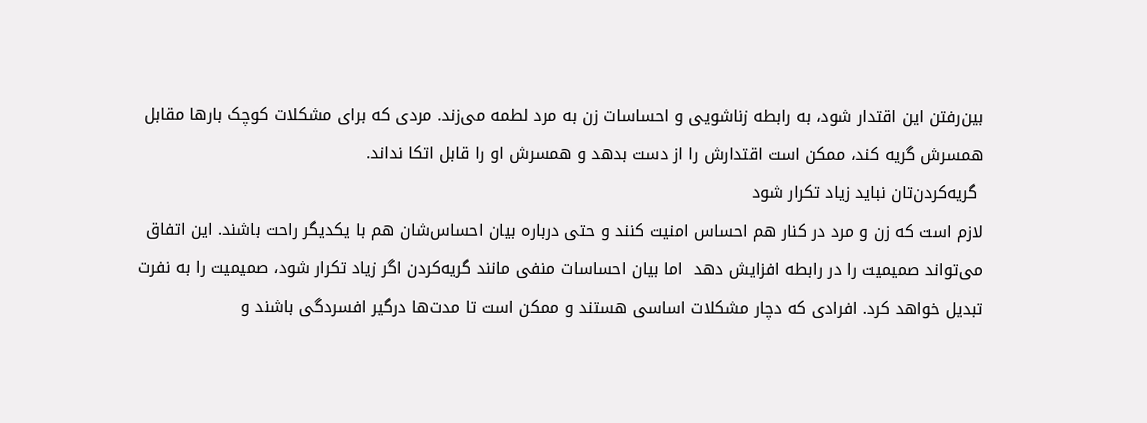بین‌رفتن این اقتدار شود، به رابطه زناشویی و احساسات زن به مرد لطمه می‌زند. مردی که برای مشکلات کوچک بارها مقابل همسرش گریه کند، ممکن است اقتدارش را از دست بدهد و همسرش او را قابل اتکا نداند.
 گریه‌کردن‌تان نباید زیاد تکرار شود
لازم است که زن و مرد در کنار هم احساس امنیت کنند و حتی درباره بیان احساس‌شان هم با یکدیگر راحت باشند. این اتفاق می‌تواند صمیمیت را در رابطه افزایش دهد  اما بیان احساسات منفی مانند گریه‌کردن اگر زیاد تکرار شود، صمیمیت را به نفرت تبدیل خواهد کرد. افرادی که دچار مشکلات اساسی هستند و ممکن است تا مدت‌ها درگیر افسردگی باشند و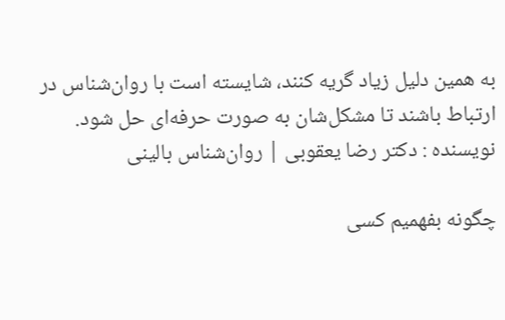به همین دلیل زیاد گریه کنند، شایسته است با روان‌شناس در ارتباط باشند تا مشکل‌شان به صورت حرفه‌ای حل شود.
نویسنده : دکتر رضا یعقوبی | روان‌شناس بالینی

چگونه بفهمیم کسی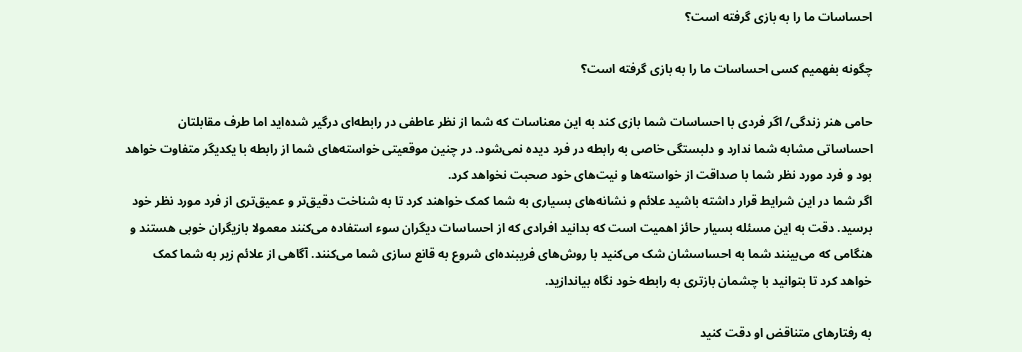احساسات ما را به بازی گرفته است؟

چگونه بفهمیم کسی احساسات ما را به بازی گرفته است؟

حامی هنر زندگی/ اگر فردی با احساسات شما بازی کند به این معناسات که شما از نظر عاطفی در رابطه‌ای درگیر شده‌اید اما طرف مقابلتان احساساتی مشابه شما ندارد و دلبستگی خاصی به رابطه در فرد دیده نمی‌شود. در چنین موقعیتی خواسته‌های شما از رابطه با یکدیگر متفاوت خواهد بود و فرد مورد نظر شما با صداقت از خواسته‌ها و نیت‌های خود صحبت نخواهد کرد.
اگر شما در این شرایط قرار داشته باشید علائم و نشانه‌های بسیاری به شما کمک خواهند کرد تا به شناخت دقیق‌تر و عمیق‌تری از فرد مورد نظر خود برسید. دقت به این مسئله بسیار حائز اهمیت است که بدانید افرادی که از احساسات دیگران سوء استفاده می‌کنند معمولا بازیگران خوبی هستند و هنگامی که می‌بینند شما به احساسشان شک می‌کنید با روش‌های فریبنده‌ای شروع به قانع سازی شما می‌کنند. آگاهی از علائم زیر به شما کمک خواهد کرد تا بتوانید با چشمان بازتری به رابطه خود نگاه بیاندازید.

به رفتارهای متناقض او دقت کنید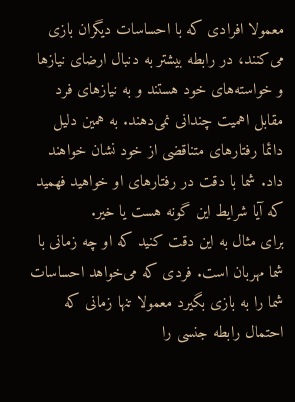معمولا افرادی که با احساسات دیگران بازی می‌کنند، در رابطه بیشتر به دنبال ارضای نیازها و خواسته‌های خود هستند و به نیازهای فرد مقابل اهمیت چندانی نمی‌دهند. به همین دلیل دائما رفتارهای متناقضی از خود نشان خواهند داد. شما با دقت در رفتارهای او خواهید فهمید که آیا شرایط این گونه هست یا خیر.
برای مثال به این دقت کنید که او چه زمانی با شما مهربان است. فردی که می‌خواهد احساسات شما را به بازی بگیرد معمولا تنها زمانی که احتمال رابطه جنسی را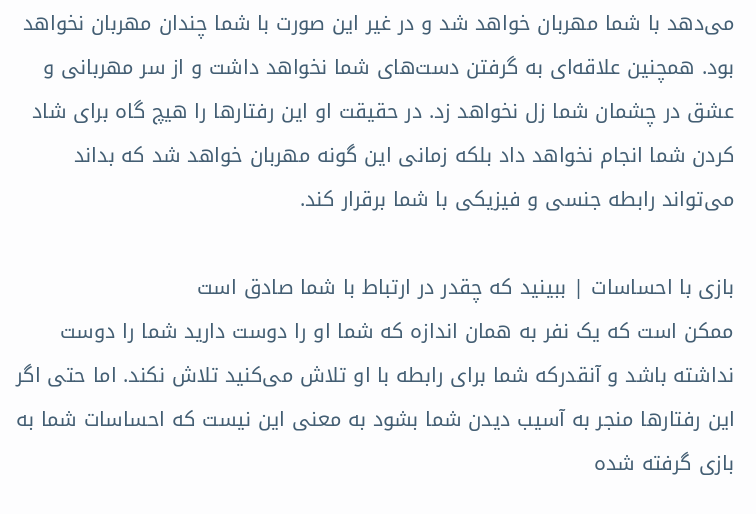می‌دهد با شما مهربان خواهد شد و در غیر این صورت با شما چندان مهربان نخواهد بود. همچنین علاقه‌ای به گرفتن دست‌های شما نخواهد داشت و از سر مهربانی و عشق در چشمان شما زل نخواهد زد. در حقیقت او این رفتارها را هیچ گاه برای شاد کردن شما انجام نخواهد داد بلکه زمانی این گونه مهربان خواهد شد که بداند می‌تواند رابطه جنسی و فیزیکی با شما برقرار کند.

بازی با احساسات | ببینید که چقدر در ارتباط با شما صادق است
ممکن است که یک نفر به همان اندازه که شما او را دوست دارید شما را دوست نداشته باشد و آنقدرکه شما برای رابطه با او تلاش می‌کنید تلاش نکند. اما حتی اگر این رفتارها منجر به آسیب دیدن شما بشود به معنی این نیست که احساسات شما به بازی گرفته شده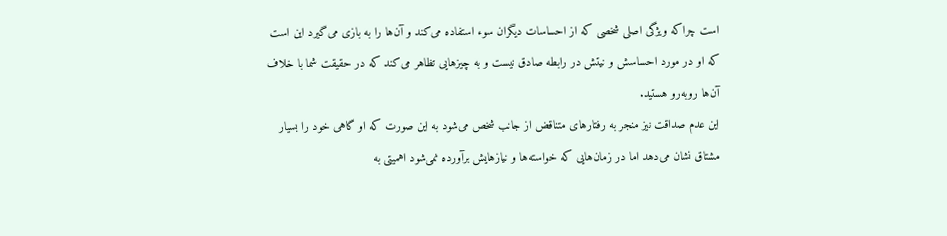است چراکه ویژگی اصلی شخصی که از احساسات دیگران سوء استفاده می‌کند و آن‌ها را به بازی می‌گیرد این است که او در مورد احساسش و نیتش در رابطه صادق نیست و به چیزهایی تظاهر می‌کند که در حقیقت شما با خلاف آن‌ها رو‌به‌رو هستید.
این عدم صداقت نیز منجر به رفتارهای متناقض از جانب شخص می‌شود به این صورت که او گاهی خود را بسیار مشتاق نشان می‌دهد اما در زمان‌هایی که خواسته‌ها و نیازهایش برآورده نمی‌شود اهمیتی به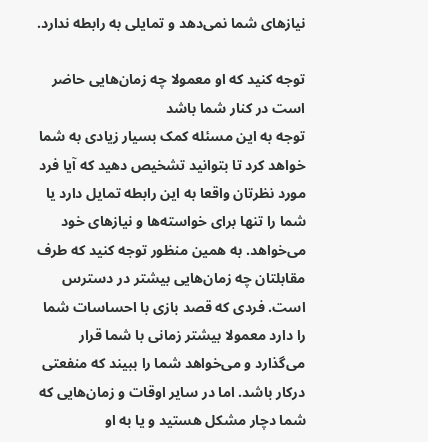نیازهای شما نمی‌دهد و تمایلی به رابطه ندارد.

توجه کنید که او معمولا چه زمان‌هایی حاضر است در کنار شما باشد
توجه به این مسئله کمک بسیار زیادی به شما خواهد کرد تا بتوانید تشخیص دهید که آیا فرد مورد نظرتان واقعا به این رابطه تمایل دارد یا شما را تنها برای خواسته‌ها و نیازهای خود می‌خواهد. به همین منظور توجه کنید که طرف مقابلتان چه زمان‌هایی بیشتر در دسترس است. فردی که قصد بازی با احساسات شما را دارد معمولا بیشتر زمانی با شما قرار می‌گذارد و می‌خواهد شما را ببیند که منفعتی درکار باشد. اما در سایر اوقات و زمان‌هایی که شما دچار مشکل هستید و یا به او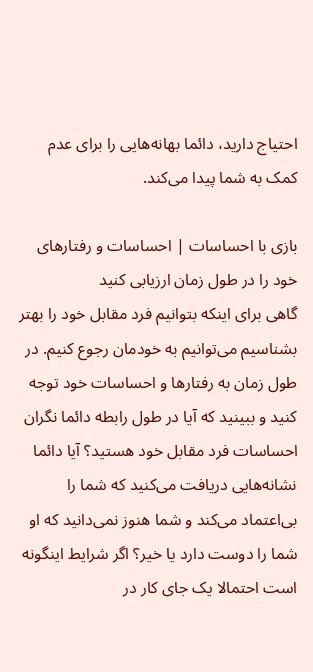احتیاج دارید، دائما بهانه‌هایی را برای عدم کمک به شما پیدا می‌کند.

بازی با احساسات | احساسات و رفتارهای خود را در طول زمان ارزیابی کنید
گاهی برای اینکه بتوانیم فرد مقابل خود را بهتر بشناسیم می‌توانیم به خودمان رجوع کنیم. در طول زمان به رفتارها و احساسات خود توجه کنید و ببینید که آیا در طول رابطه دائما نگران احساسات فرد مقابل خود هستید؟ آیا دائما نشانه‌هایی دریافت می‌کنید که شما را بی‌اعتماد می‌کند و شما هنوز نمی‌دانید که او شما را دوست دارد یا خیر؟ اگر شرایط اینگونه است احتمالا یک جای کار در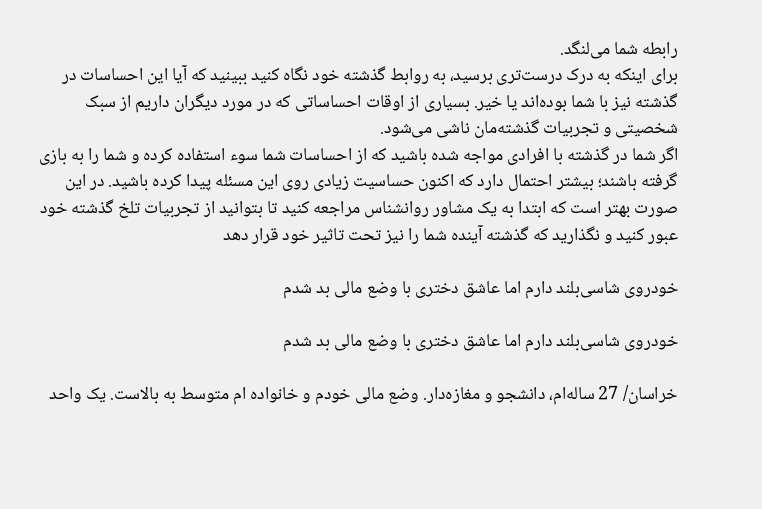رابطه شما می‌لنگد.
برای اینکه به درک درست‌تری برسید، به روابط گذشته خود نگاه کنید ببینید که آیا این احساسات در گذشته نیز با شما بوده‌اند یا خیر. بسیاری از اوقات احساساتی که در مورد دیگران داریم از سبک شخصیتی و تجربیات گذشته‌مان ناشی می‌شود.
اگر شما در گذشته با افرادی مواجه شده باشید که از احساسات شما سوء استفاده کرده و شما را به بازی گرفته باشند؛ بیشتر احتمال دارد که اکنون حساسیت زیادی روی این مسئله پیدا کرده باشید. در این صورت بهتر است که ابتدا به یک مشاور روانشناس مراجعه کنید تا بتوانید از تجربیات تلخ گذشته خود عبور کنید و نگذارید که گذشته آینده شما را نیز تحت تاثیر خود قرار دهد

خودروی شاسی‌بلند دارم اما عاشق دختری با وضع مالی بد شدم

خودروی شاسی‌بلند دارم اما عاشق دختری با وضع مالی بد شدم

خراسان/ 27 ساله‌ام، دانشجو و مغازه‌دار. وضع مالی خودم و خانواده ام متوسط به بالاست. یک واحد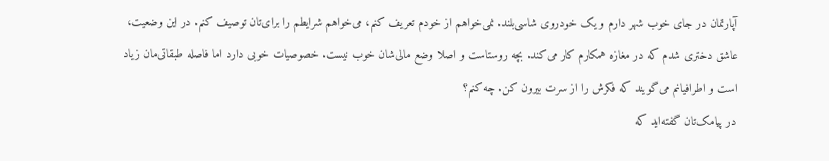آپارتمان در جای خوب شهر دارم و یک خودروی شاسی‌بلند. نمی‌خواهم از خودم تعریف کنم، می‌خواهم شرایطم را برای‌تان توصیف کنم. در این وضعیت، عاشق دختری شدم که در مغازه همکارم کار می‌کند. بچه روستاست و اصلا وضع مالی‌شان خوب نیست. خصوصیات خوبی دارد اما فاصله طبقاتی‌مان زیاد است و اطرافیانم می‌گویند که فکرش را از سرت بیرون کن. چه کنم؟
در پیامک‌تان گفته‌اید که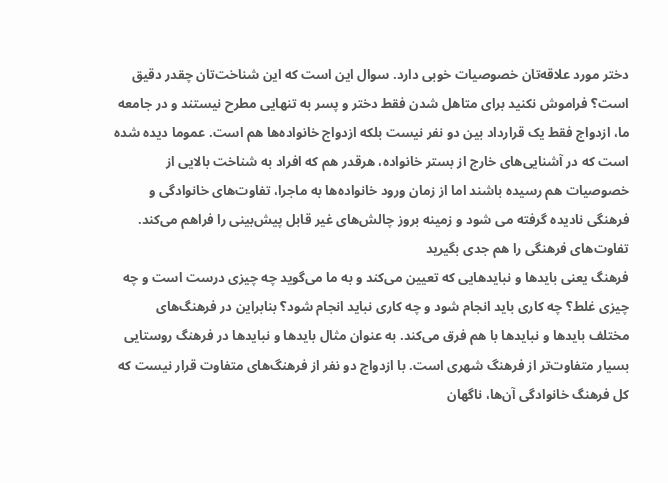دختر مورد علاقه‌تان خصوصیات خوبی دارد. سوال این است که این شناخت‌تان چقدر دقیق است؟ فراموش نکنید برای متاهل شدن فقط دختر و پسر به تنهایی مطرح نیستند و در جامعه ما، ازدواج فقط یک قرارداد بین دو نفر نیست بلکه ازدواج خانواده‌ها هم است. عموما دیده شده است که در آشنایی‌های خارج از بستر خانواده، هرقدر هم که افراد به شناخت بالایی از خصوصیات هم رسیده باشند اما از زمان ورود خانواده‌ها به ماجرا، تفاوت‌های خانوادگی و فرهنگی نادیده گرفته می شود و زمینه بروز چالش‌های غیر قابل پیش‌بینی را فراهم می‌کند.
تفاوت‌های فرهنگی را هم جدی بگیرید
فرهنگ یعنی بایدها و نبایدهایی که تعیین می‌کند و به ما می‌گوید چه چیزی درست است و چه چیزی غلط؟ چه کاری باید انجام شود و چه کاری نباید انجام شود؟ بنابراین در فرهنگ‌های مختلف بایدها و نبایدها با هم فرق می‌کند. به عنوان مثال بایدها و نبایدها در فرهنگ روستایی بسیار متفاوت‌تر از فرهنگ شهری است. با ازدواج دو نفر از فرهنگ‌های متفاوت قرار نیست که کل فرهنگ خانوادگی آن‌ها، ناگهان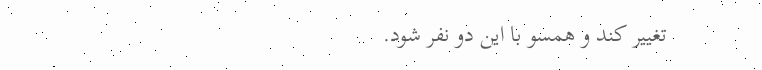تغییر کند و همسو با این دو نفر شود.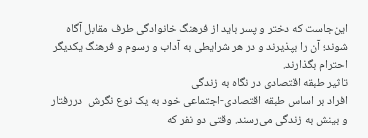این‌جاست که دختر و پسر باید از فرهنگ خانوادگی طرف مقابل آگاه شوند؛ آن را بپذیرند و در هر شرایطی به آداب و رسوم و فرهنگ یکدیگر احترام بگذارند.
تاثیر طبقه اقتصادی در نگاه به زندگی
افراد بر اساس طبقه اقتصادی-اجتماعی خود به یک نوع نگرش  دررفتار و بینش به زندگی می‌رسند. وقتی دو نفر که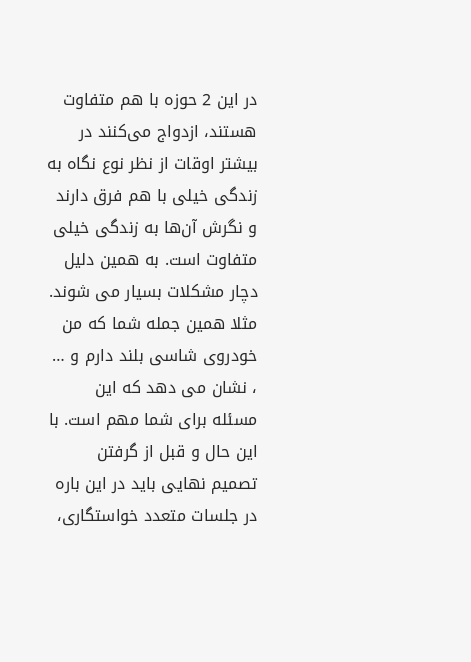در این 2 حوزه با هم متفاوت هستند، ازدواج می‌کنند در بیشتر اوقات از نظر نوع نگاه به زندگی خیلی با هم فرق دارند و نگرش آن‌ها به زندگی خیلی متفاوت است. به همین دلیل دچار مشکلات بسیار می شوند. مثلا همین جمله شما که من خودروی شاسی بلند دارم و … ، نشان می دهد که این مسئله برای شما مهم است. با این حال و قبل از گرفتن تصمیم نهایی باید در این باره در جلسات متعدد خواستگاری،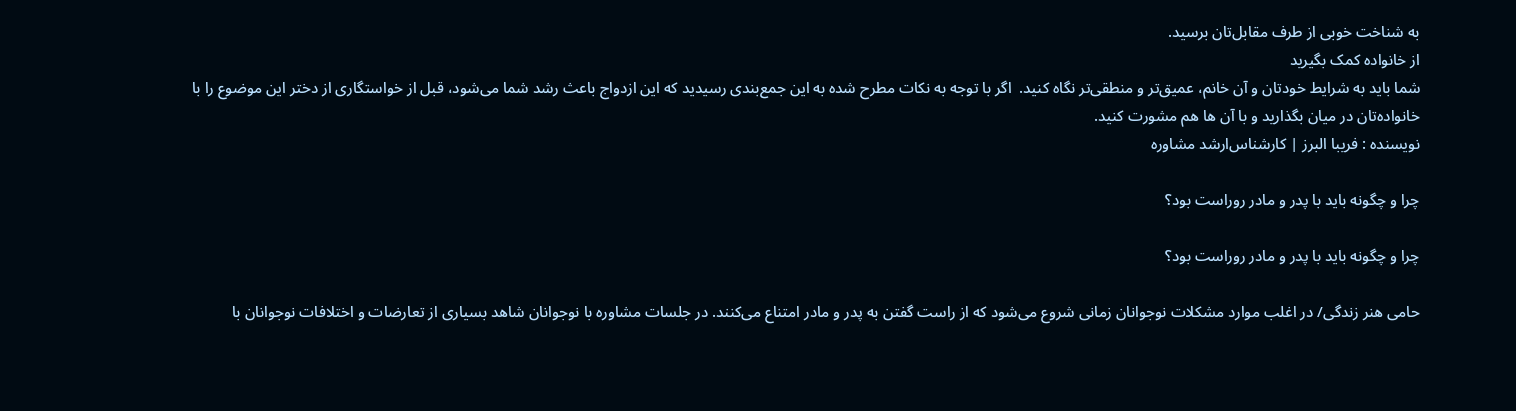به شناخت خوبی از طرف مقابل‌تان برسید.
از خانواده کمک بگیرید
شما باید به شرایط خودتان و آن خانم، عمیق‌تر و منطقی‌تر نگاه کنید.  اگر با توجه به نکات مطرح شده به این جمع‌بندی رسیدید که این ازدواج باعث رشد شما می‌شود، قبل از خواستگاری از دختر این موضوع را با خانواده‌تان در میان بگذارید و با آن ها هم مشورت کنید.
نویسنده : فریبا البرز | کارشناس‌ارشد مشاوره

چرا و چگونه باید با پدر و مادر روراست بود؟

چرا و چگونه باید با پدر و مادر روراست بود؟

حامی هنر زندگی/ در اغلب موارد مشکلات نوجوانان زمانی شروع می‌شود که از راست گفتن به پدر و مادر امتناع می‌کنند. در جلسات مشاوره با نوجوانان شاهد بسیاری از تعارضات و اختلافات نوجوانان با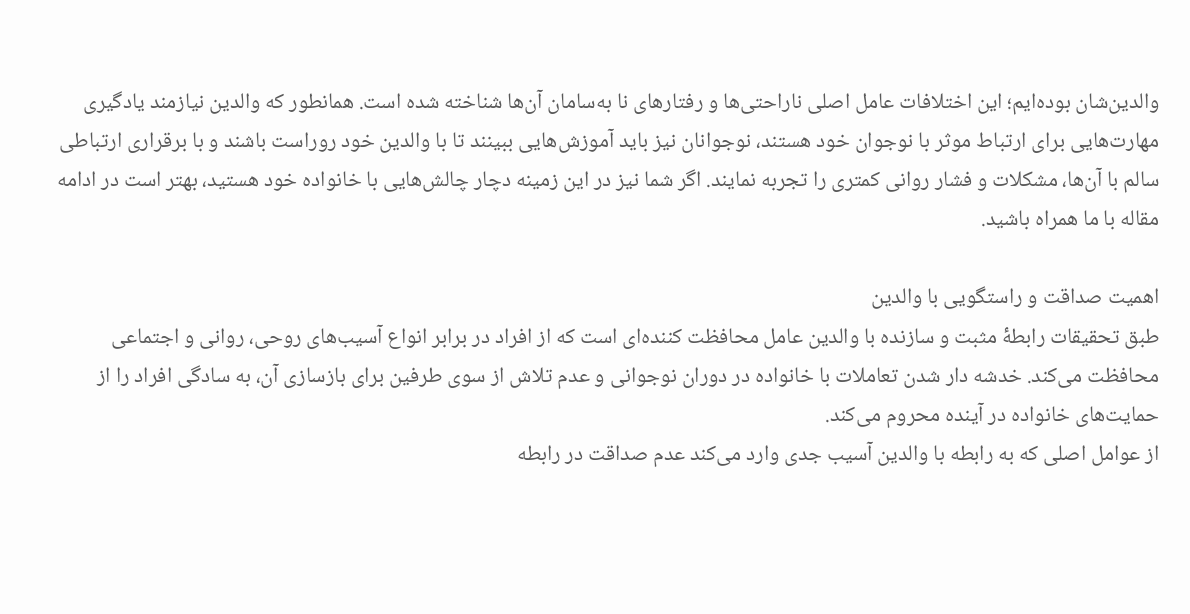والدین‌شان بوده‌ایم؛ این اختلافات عامل اصلی ناراحتی‌ها و رفتارهای نا به‌سامان آن‌ها شناخته شده است. همانطور که والدین نیازمند یادگیری مهارت‌هایی برای ارتباط موثر با نوجوان خود هستند، نوجوانان نیز باید آموزش‌هایی ببینند تا با والدین خود روراست باشند و با برقراری ارتباطی سالم با آن‌ها، مشکلات و فشار روانی کمتری را تجربه نمایند. اگر شما نیز در این زمینه دچار چالش‌هایی با خانواده خود هستید، بهتر است در ادامه مقاله با ما همراه باشید.

اهمیت صداقت و راستگویی با والدین
طبق تحقیقات رابطۀ مثبت و سازنده با والدین عامل محافظت کننده‌ای است که از افراد در برابر انواع آسیب‌های روحی، روانی و اجتماعی محافظت می‌کند. خدشه دار شدن تعاملات با خانواده در دوران نوجوانی و عدم تلاش از سوی طرفین برای بازسازی آن، به سادگی افراد را از حمایت‌های خانواده در آینده محروم می‌کند.
از عوامل اصلی که به رابطه با والدین آسیب جدی وارد می‌کند عدم صداقت در رابطه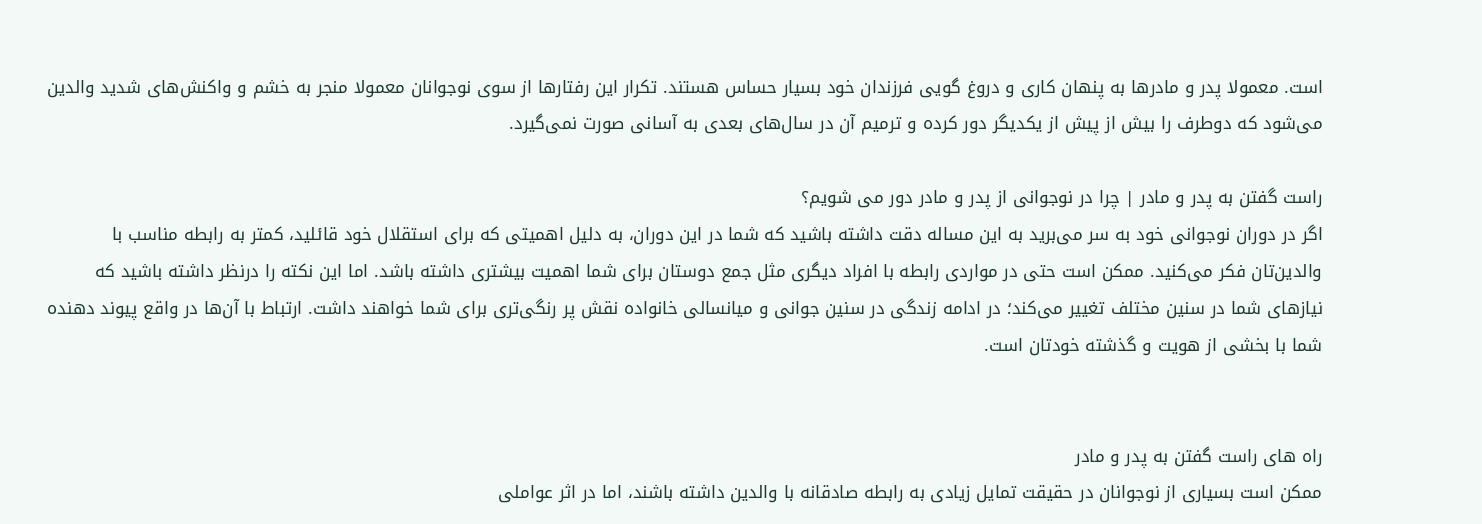است. معمولا پدر و مادرها به پنهان کاری و دروغ گویی فرزندان خود بسیار حساس هستند. تکرار این رفتارها از سوی نوجوانان معمولا منجر به خشم و واکنش‌های شدید والدین می‌شود که دوطرف را بیش از پیش از یکدیگر دور کرده و ترمیم آن در سال‌های بعدی به آسانی صورت نمی‌گیرد.

راست گفتن به پدر و مادر | چرا در نوجوانی از پدر و مادر دور می شویم؟
اگر در دوران نوجوانی خود به سر می‌برید به این مساله دقت داشته باشید که شما در این دوران، به دلیل اهمیتی که برای استقلال خود قائلید، کمتر به رابطه مناسب با والدین‌تان فکر می‌کنید. ممکن است حتی در مواردی رابطه با افراد دیگری مثل جمع دوستان برای شما اهمیت بیشتری داشته باشد. اما این نکته را درنظر داشته باشید که نیازهای شما در سنین مختلف تغییر می‌کند؛ در ادامه زندگی در سنین جوانی و میانسالی خانواده نقش پر رنگی‌تری برای شما خواهند داشت. ارتباط با آن‌ها در واقع پیوند دهنده شما با بخشی از هویت و گذشته خودتان است.


راه های راست گفتن به پدر و مادر
ممکن است بسیاری از نوجوانان در حقیقت تمایل زیادی به رابطه صادقانه با والدین داشته باشند، اما در اثر عواملی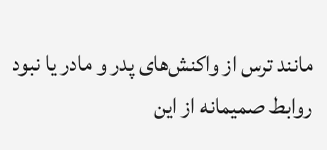مانند ترس از واکنش‌های پدر و مادر یا نبود روابط صمیمانه از این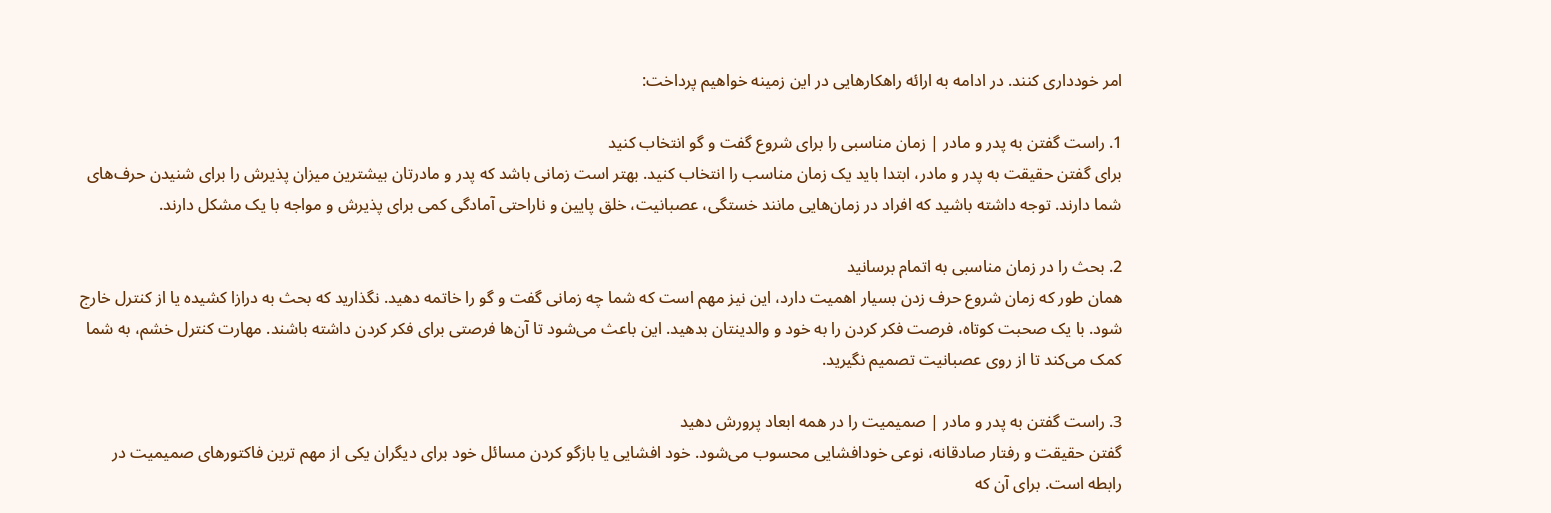امر خودداری کنند. در ادامه به ارائه راهکارهایی در این زمینه خواهیم پرداخت:

1. راست گفتن به پدر و مادر | زمان مناسبی را برای شروع گفت و گو انتخاب کنید
برای گفتن حقیقت به پدر و مادر، ابتدا باید یک زمان مناسب را انتخاب کنید. بهتر است زمانی باشد که پدر و مادرتان بیشترین میزان پذیرش را برای شنیدن حرف‌های شما دارند. توجه داشته باشید که افراد در زمان‌هایی مانند خستگی، عصبانیت، خلق پایین و ناراحتی آمادگی کمی برای پذیرش و مواجه با یک مشکل دارند.

2. بحث را در زمان مناسبی به اتمام برسانید
همان طور که زمان شروع حرف زدن بسیار اهمیت دارد، این نیز مهم است که شما چه زمانی گفت و گو را خاتمه دهید. نگذارید که بحث به درازا کشیده یا از کنترل خارج شود. با یک صحبت کوتاه، فرصت فکر کردن را به خود و والدینتان بدهید. این باعث می‌شود تا آن‌ها فرصتی برای فکر کردن داشته باشند. مهارت کنترل خشم، به شما کمک می‌کند تا از روی عصبانیت تصمیم نگیرید.

3. راست گفتن به پدر و مادر | صمیمیت را در همه ابعاد پرورش دهید
گفتن حقیقت و رفتار صادقانه، نوعی خودافشایی محسوب می‌شود. خود افشایی یا بازگو کردن مسائل خود برای دیگران یکی از مهم ترین فاکتورهای صمیمیت در رابطه است. برای آن که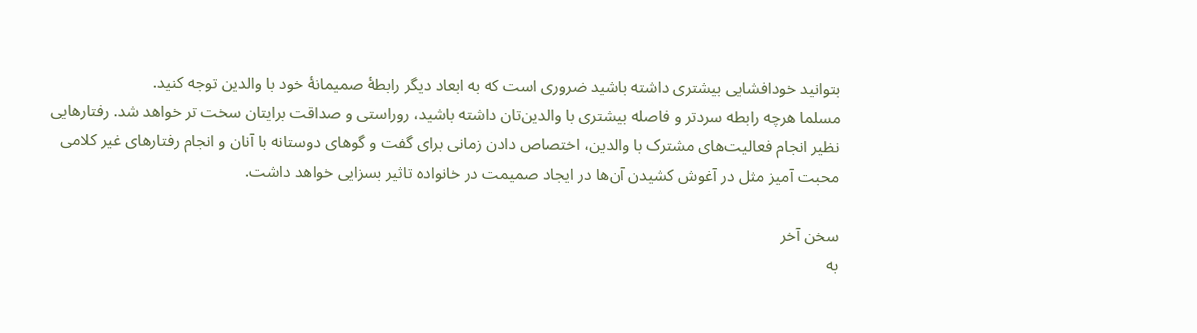بتوانید خودافشایی بیشتری داشته باشید ضروری است که به ابعاد دیگر رابطۀ صمیمانۀ خود با والدین توجه کنید.
مسلما هرچه رابطه سردتر و فاصله بیشتری با والدین‌تان داشته باشید، روراستی و صداقت برایتان سخت تر خواهد شد. رفتارهایی نظیر انجام فعالیت‌های مشترک با والدین، اختصاص دادن زمانی برای گفت و گوهای دوستانه با آنان و انجام رفتارهای غیر کلامی محبت آمیز مثل در آغوش کشیدن آن‌ها در ایجاد صمیمت در خانواده تاثیر بسزایی خواهد داشت.

سخن آخر
به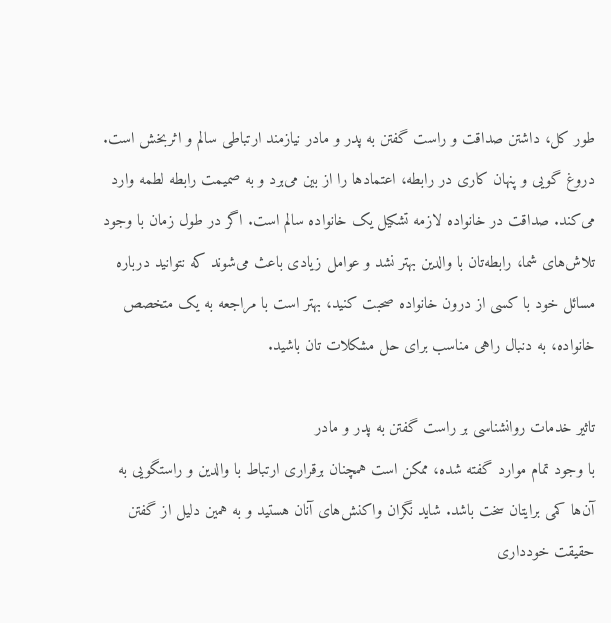طور کل، داشتن صداقت و راست گفتن به پدر و مادر نیازمند ارتباطی سالم و اثربخش است. دروغ گویی و پنهان کاری در رابطه، اعتمادها را از بین می‌برد و به صمیمت رابطه لطمه وارد می‌کند. صداقت در خانواده لازمه تشکیل یک خانواده سالم است. اگر در طول زمان با وجود تلاش‌های شما، رابطه‌تان با والدین بهتر نشد و عوامل زیادی باعث می‌شوند که نتوانید درباره مسائل خود با کسی از درون خانواده صحبت کنید، بهتر است با مراجعه به یک متخصص خانواده، به دنبال راهی مناسب برای حل مشکلات تان باشید.

تاثیر خدمات روانشناسی بر راست گفتن به پدر و مادر
با وجود تمام موارد گفته شده، ممکن است همچنان برقراری ارتباط با والدین و راستگویی به آن‌ها کمی برایتان سخت باشد. شاید نگران واکنش‌های آنان هستید و به همین دلیل از گفتن حقیقت خودداری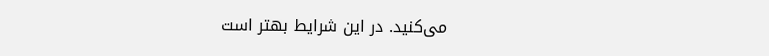می‌کنید. در این شرایط بهتر است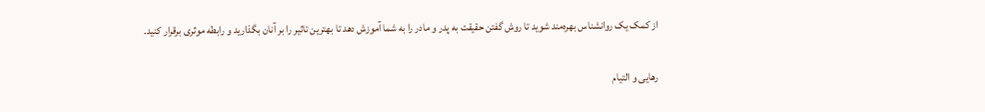از کمک یک روانشناس بهره‌مند شوید تا روش گفتن حقیقت به پدر و مادر را به شما آموزش دهد تا بهترین تاثیر را بر آنان بگذارید و رابطه موثری برقرار کنید.

رهایی و التیام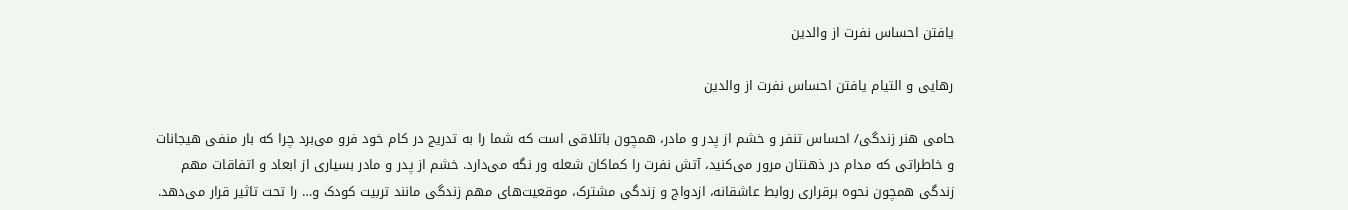یافتن احساس نفرت از والدین

رهایی و التیام یافتن احساس نفرت از والدین

حامی هنر زندگی/ احساس تنفر و خشم از پدر و مادر، همچون باتلاقی است که شما را به تدریج در کام خود فرو می‌برد چرا که بار منفی هیجانات و خاطراتی که مدام در ذهنتان مرور می‌کنید، آتش نفرت را کماکان شعله ور نگه می‌دارد. خشم از پدر و مادر بسیاری از ابعاد و اتفاقات مهم زندگی همچون نحوه برقراری روابط عاشقانه، ازدواج و زندگی مشترک، موقعیت‌های مهم زندگی مانند تربیت کودک و… را تحت تاثیر قرار می‌دهد.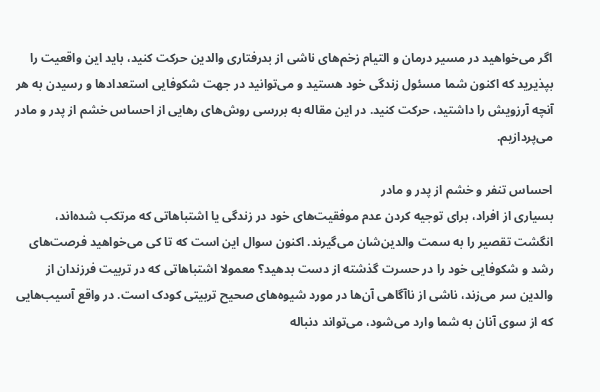اگر می‌خواهید در مسیر درمان و التیام زخم‌های ناشی از بدرفتاری والدین حرکت کنید، باید این واقعیت را بپذیرید که اکنون شما مسئول زندگی خود هستید و می‌توانید در جهت شکوفایی استعدادها و رسیدن به هر آنچه آرزویش را داشتید، حرکت کنید. در این مقاله به بررسی روش‌های رهایی از احساس خشم از پدر و مادر می‌پردازیم.

احساس تنفر و خشم از پدر و مادر
بسیاری از افراد، برای توجیه کردن عدم موفقیت‌های خود در زندگی یا اشتباهاتی که مرتکب شده‌اند، انگشت تقصیر را به سمت والدین‌شان می‌گیرند. اکنون سوال این است که تا کی می‌خواهید فرصت‌های رشد و شکوفایی خود را در حسرت گذشته از دست بدهید؟ معمولا اشتباهاتی که در تربیت فرزندان از والدین سر می‌زند، ناشی از ناآگاهی آن‌ها در مورد شیوه‌های صحیح تربیتی کودک است. در واقع آسیب‌هایی که از سوی آنان به شما وارد می‌شود، می‌تواند دنباله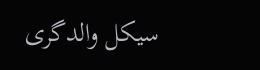سیکل والدگری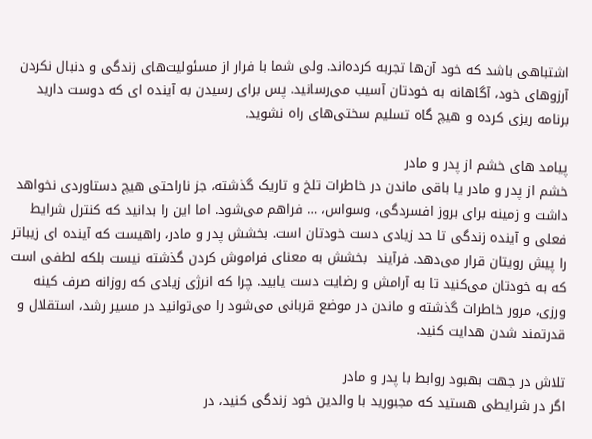اشتباهی باشد که خود آن‌ها تجربه کرده‌اند. ولی شما با فرار از مسئولیت‌های زندگی و دنبال نکردن آرزوهای خود، آگاهانه به خودتان آسیب می‌رسانید. پس برای رسیدن به آینده ای که دوست دارید برنامه ریزی کرده و هیچ گاه تسلیم سختی‌های راه نشوید.

پیامد های خشم از پدر و مادر
خشم از پدر و مادر یا باقی ماندن در خاطرات تلخ و تاریک گذشته، جز ناراحتی هیچ دستاوردی نخواهد داشت و زمینه برای بروز افسردگی، وسواس، … فراهم می‌شود. اما این را بدانید که کنترل شرایط فعلی و آینده زندگی تا حد زیادی دست خودتان است. بخشش پدر و مادر، راهیست که آینده ای زیباتر را پیش رویتان قرار می‌دهد. فرآیند  بخشش به معنای فراموش کردن گذشته نیست بلکه لطفی است که به خودتان می‌کنید تا به آرامش و رضایت دست یابید. چرا که انرژی زیادی که روزانه صرف کینه ورزی، مرور خاطرات گذشته و ماندن در موضع قربانی می‌شود را می‌توانید در مسیر رشد، استقلال و قدرتمند شدن هدایت کنید.

تلاش در جهت بهبود روابط با پدر و مادر
اگر در شرایطی هستید که مجبورید با والدین خود زندگی کنید، در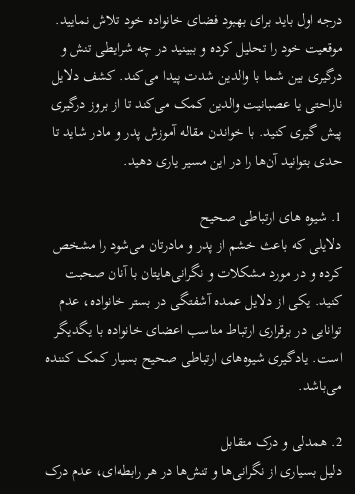درجه اول باید برای بهبود فضای خانواده خود تلاش نمایید. موقعیت خود را تحلیل کرده و ببینید در چه شرایطی تنش و درگیری بین شما با والدین شدت پیدا می‌کند. کشف دلایل ناراحتی یا عصبانیت والدین کمک می‌کند تا از بروز درگیری پیش گیری کنید. با خواندن مقاله آموزش پدر و مادر شاید تا حدی بتوانید آن‌ها را در این مسیر یاری دهید.

1. شیوه های ارتباطی صحیح
دلایلی که باعث خشم از پدر و مادرتان می‌شود را مشخص کرده و در مورد مشکلات و نگرانی‌هایتان با آنان صحبت کنید. یکی از دلایل عمده آشفتگی در بستر خانواده، عدم توانایی در برقراری ارتباط مناسب اعضای خانواده با یگدیگر است. یادگیری شیوه‌های ارتباطی صحیح بسیار کمک کننده می‌باشد.

2. همدلی و درک متقابل
دلیل بسیاری از نگرانی‌ها و تنش‌ها در هر رابطه‌ای، عدم درک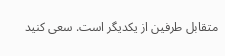متقابل طرفین از یکدیگر است. سعی کنید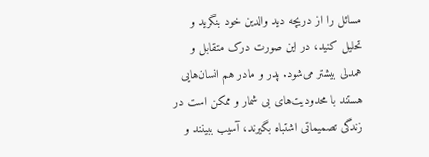مسائل را از دریچه دید والدین خود بنگرید و تحلیل کنید، در این صورت درک متقابل و همدلی بیشتر می‌شود. پدر و مادر هم انسان‌هایی هستند با محدودیت‌های بی شمار و ممکن است در زندگی تصمیماتی اشتباه بگیرند، آسیب ببینند و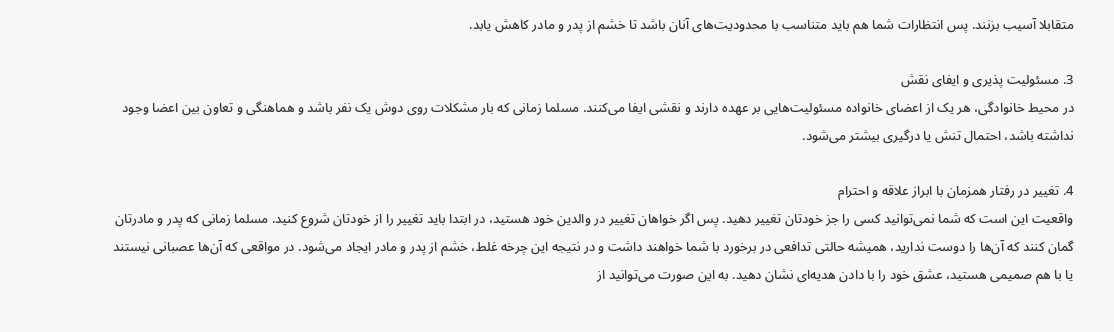متقابلا آسیب بزنند. پس انتظارات شما هم باید متناسب با محدودیت‌های آنان باشد تا خشم از پدر و مادر کاهش یابد.

3. مسئولیت پذیری و ایفای نقش
در محیط خانوادگی، هر یک از اعضای خانواده مسئولیت‌هایی بر عهده دارند و نقشی ایفا می‌کنند. مسلما زمانی که بار مشکلات روی دوش یک نفر باشد و هماهنگی و تعاون بین اعضا وجود نداشته باشد، احتمال تنش یا درگیری بیشتر می‌شود.

4. تغییر در رفتار همزمان با ابراز علاقه و احترام
واقعیت این است که شما نمی‌توانید کسی را جز خودتان تغییر دهید. پس اگر خواهان تغییر در والدین خود هستید، در ابتدا باید تغییر را از خودتان شروع کنید. مسلما زمانی که پدر و مادرتان گمان کنند که آن‌ها را دوست ندارید، همیشه حالتی تدافعی در برخورد با شما خواهند داشت و در نتیجه این چرخه غلط، خشم از پدر و مادر ایجاد می‌شود. در مواقعی که آن‌ها عصبانی نیستند یا با هم صمیمی هستید، عشق خود را با دادن هدیه‌ای نشان دهید. به این صورت می‌توانید از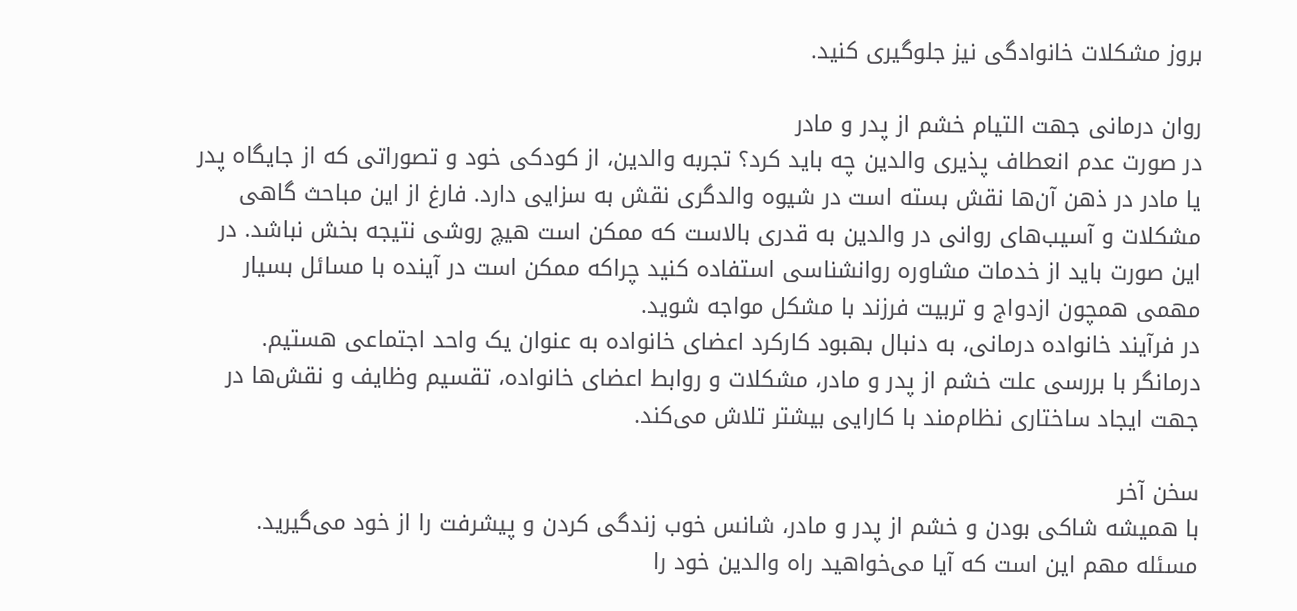بروز مشکلات خانوادگی نیز جلوگیری کنید.

روان درمانی جهت التیام خشم از پدر و مادر
در صورت عدم انعطاف پذیری والدین چه باید کرد؟ تجربه والدین، از کودکی خود و تصوراتی که از جایگاه پدر یا مادر در ذهن آن‌ها نقش بسته است در شیوه والدگری نقش به سزایی دارد. فارغ از این مباحث گاهی مشکلات و آسیب‌های روانی در والدین به قدری بالاست که ممکن است هیچ روشی نتیجه بخش نباشد. در این صورت باید از خدمات مشاوره روانشناسی استفاده کنید چراکه ممکن است در آینده با مسائل بسیار مهمی همچون ازدواج و تربیت فرزند با مشکل مواجه شوید.
در فرآیند خانواده درمانی، به دنبال بهبود کارکرد اعضای خانواده به عنوان یک واحد اجتماعی هستیم. درمانگر با بررسی علت خشم از پدر و مادر، مشکلات و روابط اعضای خانواده، تقسیم وظایف و نقش‌ها در جهت ایجاد ساختاری نظام‌مند با کارایی بیشتر تلاش می‌کند.

سخن آخر
با همیشه شاکی بودن و خشم از پدر و مادر، شانس خوب زندگی کردن و پیشرفت را از خود می‌گیرید. مسئله مهم این است که آیا می‌خواهید راه والدین خود را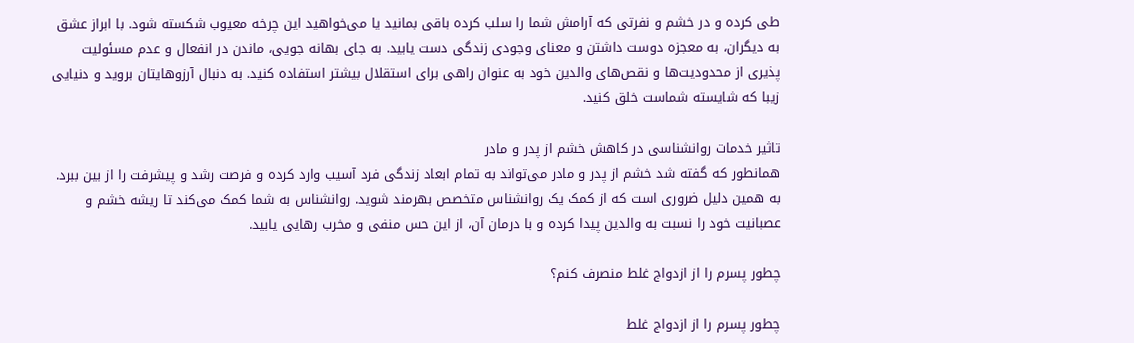طی کرده و در خشم و نفرتی که آرامش شما را سلب کرده باقی بمانید یا می‌خواهید این چرخه معیوب شکسته شود. با ابراز عشق به دیگران، به معجزه دوست داشتن و معنای وجودی زندگی دست یابید. به جای بهانه جویی، ماندن در انفعال و عدم مسئولیت پذیری از محدودیت‌ها و نقص‌های والدین خود به عنوان راهی برای استقلال بیشتر استفاده کنید. به دنبال آرزوهایتان بروید و دنیایی زیبا که شایسته شماست خلق کنید.

تاثیر خدمات روانشناسی در کاهش خشم از پدر و مادر
همانطور که گفته شد خشم از پدر و مادر می‌تواند به تمام ابعاد زندگی فرد آسیب وارد کرده و فرصت رشد و پیشرفت را از بین ببرد. به همین دلیل ضروری است که از کمک یک روانشناس متخصص بهر‌مند شوید. روانشناس به شما کمک می‌کند تا ریشه خشم و عصبانیت خود را نسبت به والدین پیدا کرده و با درمان آن، از این حس منفی و مخرب رهایی یابید.

چطور پسرم را از ازدواج غلط منصرف کنم؟

چطور پسرم را از ازدواج غلط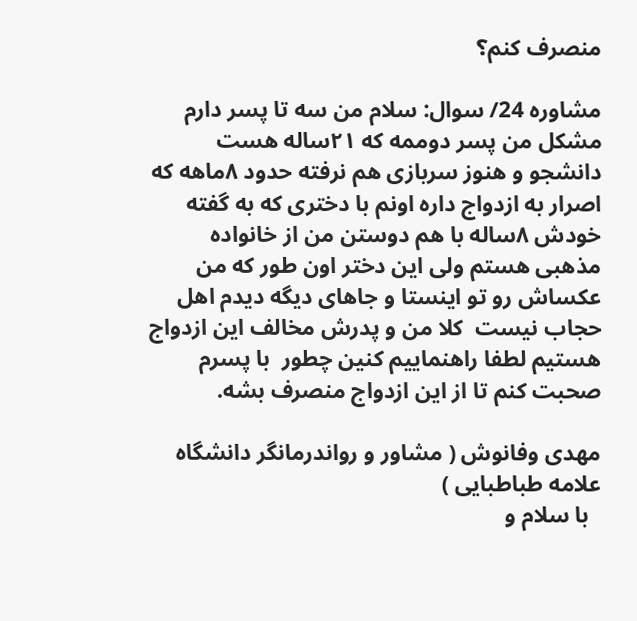منصرف کنم؟

مشاوره 24/ سوال: سلام من سه تا پسر دارم  مشکل من پسر دوممه که ۲۱ساله هست دانشجو و هنوز سربازی هم نرفته حدود ۸ماهه که اصرار به ازدواج داره اونم با دختری که به گفته خودش ۸ساله با هم دوستن من از خانواده مذهبی هستم ولی این دختر اون طور که من عکساش رو تو اینستا و جاهای دیگه دیدم اهل حجاب نیست  کلا من و پدرش مخالف این ازدواج هستیم لطفا راهنماییم کنین چطور  با پسرم صحبت کنم تا از این ازدواج منصرف بشه.

مهدی وفانوش ( مشاور و رواندرمانگر دانشگاه علامه طباطبایی )
  با سلام و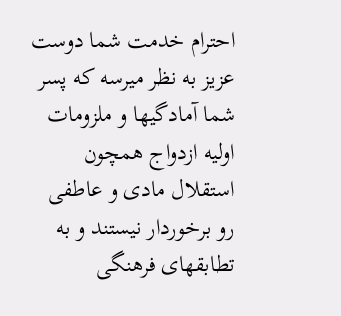احترام خدمت شما دوست عزیز به نظر میرسه که پسر شما آمادگیها و ملزومات اولیه ازدواج همچون استقلال مادی و عاطفی رو برخوردار نیستند و به تطابقهای فرهنگی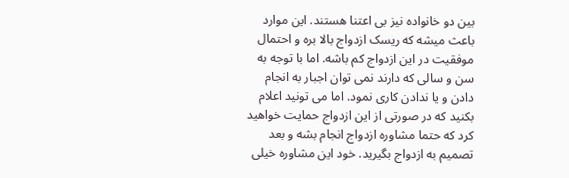بین دو خانواده نیز بی اعتنا هستند. این موارد باعث میشه که ریسک ازدواج بالا بره و احتمال موفقیت در این ازدواج کم باشه. اما با توجه به سن و سالی که دارند نمی توان اجبار به انجام دادن و یا ندادن کاری نمود. اما می تونید اعلام بکنید که در صورتی از این ازدواج حمایت خواهید کرد که حتما مشاوره ازدواج انجام بشه و بعد تصمیم به ازدواج بگیرید. خود این مشاوره خیلی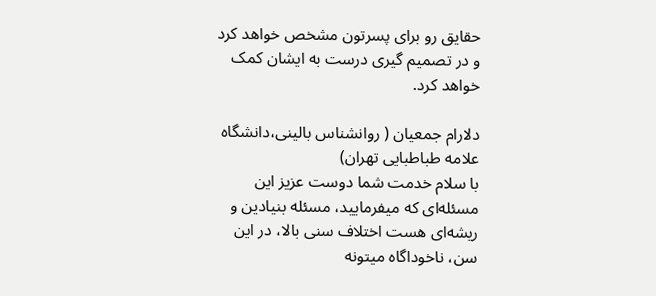حقایق رو برای پسرتون مشخص خواهد کرد و در تصمیم گیری درست به ایشان کمک خواهد کرد.

دلارام جمعیان ( روانشناس بالینی،دانشگاه علامه طباطبایی تهران)
با سلام خدمت شما دوست عزیز این مسئله‌ای که میفرمایید، مسئله بنیادین و ریشه‌ای هست اختلاف سنی بالا، در این سن، ناخوداگاه میتونه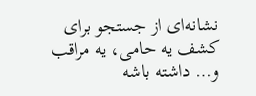نشانه‌ای از جستجو برای کشف یه حامی، یه مراقب و… داشته باشه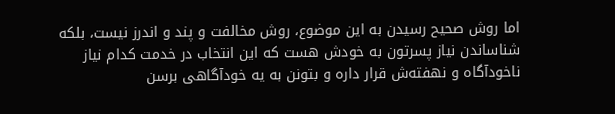اما روش صحیح رسیدن به این موضوع، روش مخالفت و پند و اندرز نیست، بلکه شناساندن نیاز پسرتون به خودش هست که این انتخاب در خدمت کدام نیاز ناخودآگاه و نهفته‌ش قرار داره و بتونن به یه خودآگاهی برسن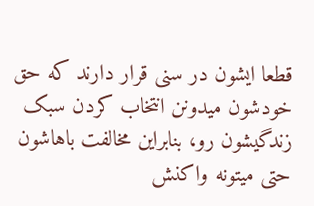قطعا ایشون در سنی قرار دارند که حق خودشون میدونن انتخاب کردن سبک زندگیشون رو، بنابراین مخالفت باهاشون حتی میتونه واکنش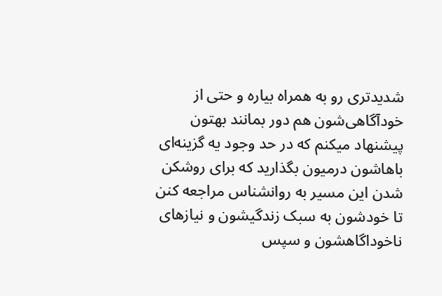شدیدتری رو به همراه بیاره و حتی از خودآگاهی‌شون هم دور بمانند بهتون پیشنهاد میکنم که در حد وجود یه گزینه‌ای باهاشون درمیون بگذارید که برای روشکن شدن این مسیر به روانشناس مراجعه کنن تا خودشون به سبک زندگیشون و نیازهای ناخوداگاهشون و سپس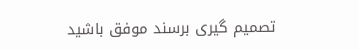تصمیم گیری برسند موفق باشید